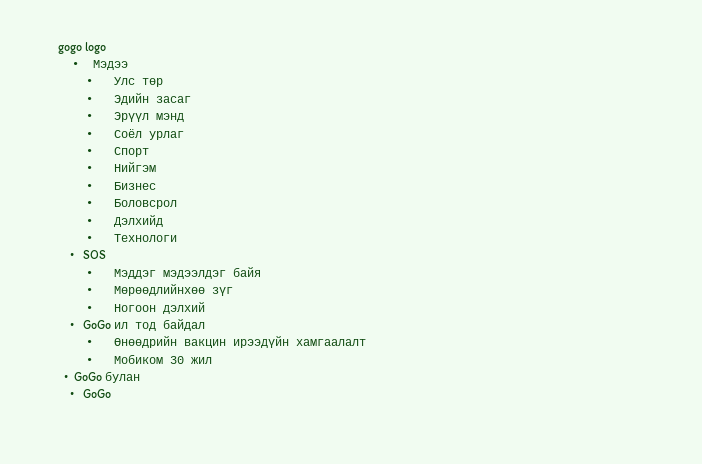gogo logo
  •  Мэдээ
    •   Улс төр
    •   Эдийн засаг
    •   Эрүүл мэнд
    •   Соёл урлаг
    •   Спорт
    •   Нийгэм
    •   Бизнес
    •   Боловсрол
    •   Дэлхийд
    •   Технологи
    •   SOS
    •   Мэддэг мэдээлдэг байя
    •   Мөрөөдлийнхөө зүг
    •   Ногоон дэлхий
    •   GoGo ил тод байдал
    •   Өнөөдрийн вакцин ирээдүйн хамгаалалт
    •   Мобиком 30 жил
  •  GoGo булан
    •   GoGo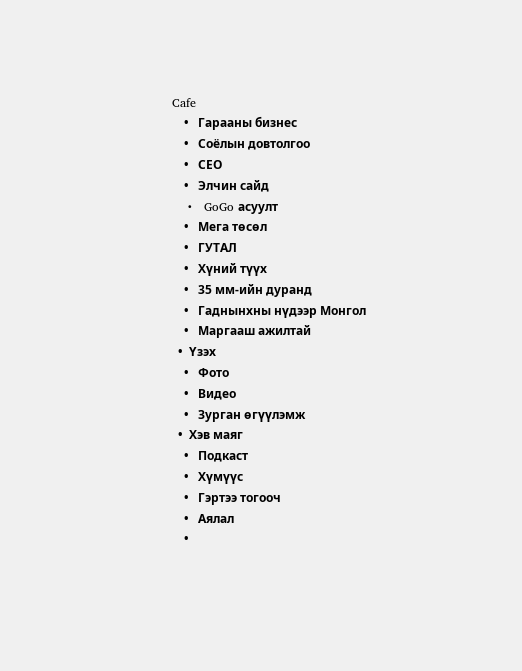Cafe
    •   Гарааны бизнес
    •   Соёлын довтолгоо
    •   СEO
    •   Элчин сайд
    •   GoGo асуулт
    •   Мега төсөл
    •   ГУТАЛ
    •   Хүний түүх
    •   35 мм-ийн дуранд
    •   Гаднынхны нүдээр Монгол
    •   Маргааш ажилтай
  •  Үзэх
    •   Фото
    •   Видео
    •   Зурган өгүүлэмж
  •  Хэв маяг
    •   Подкаст
    •   Хүмүүс
    •   Гэртээ тогооч
    •   Аялал
    •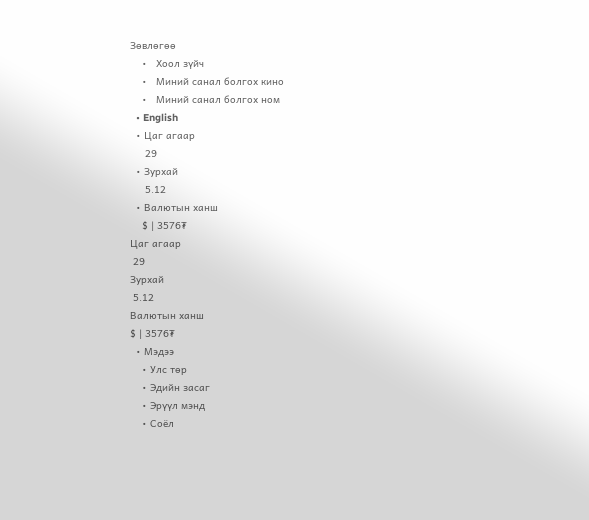Зөвлөгөө
    •   Хоол зүйч
    •   Миний санал болгох кино
    •   Миний санал болгох ном
  • English
  • Цаг агаар
     29
  • Зурхай
     5.12
  • Валютын ханш
    $ | 3576₮
Цаг агаар
 29
Зурхай
 5.12
Валютын ханш
$ | 3576₮
  • Мэдээ
    • Улс төр
    • Эдийн засаг
    • Эрүүл мэнд
    • Соёл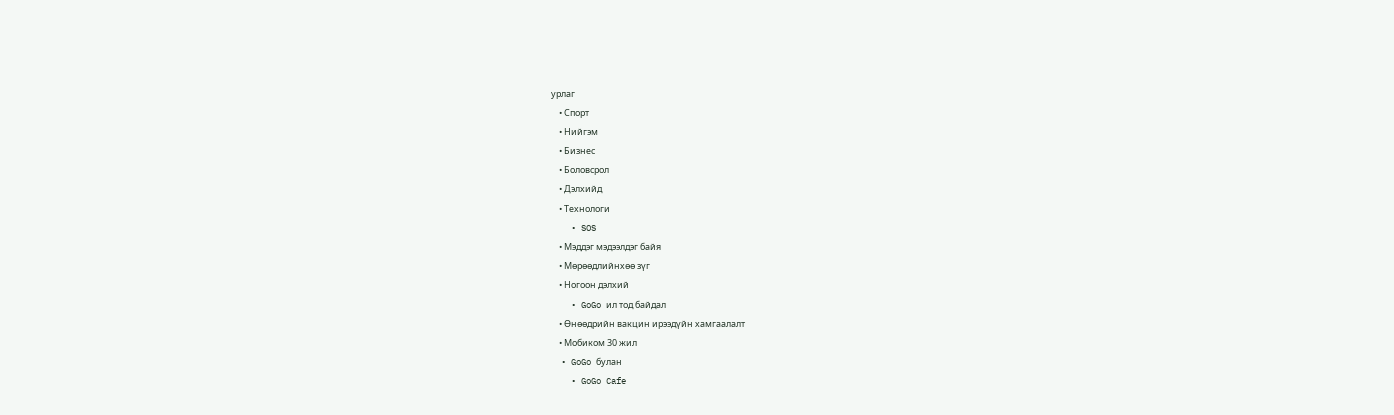урлаг
    • Спорт
    • Нийгэм
    • Бизнес
    • Боловсрол
    • Дэлхийд
    • Технологи
    • SOS
    • Мэддэг мэдээлдэг байя
    • Мөрөөдлийнхөө зүг
    • Ногоон дэлхий
    • GoGo ил тод байдал
    • Өнөөдрийн вакцин ирээдүйн хамгаалалт
    • Мобиком 30 жил
  • GoGo булан
    • GoGo Cafe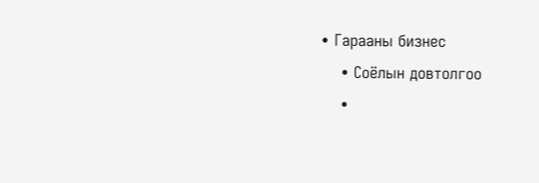• Гарааны бизнес
    • Соёлын довтолгоо
    •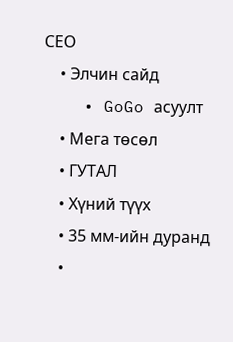СEO
    • Элчин сайд
    • GoGo асуулт
    • Мега төсөл
    • ГУТАЛ
    • Хүний түүх
    • 35 мм-ийн дуранд
    •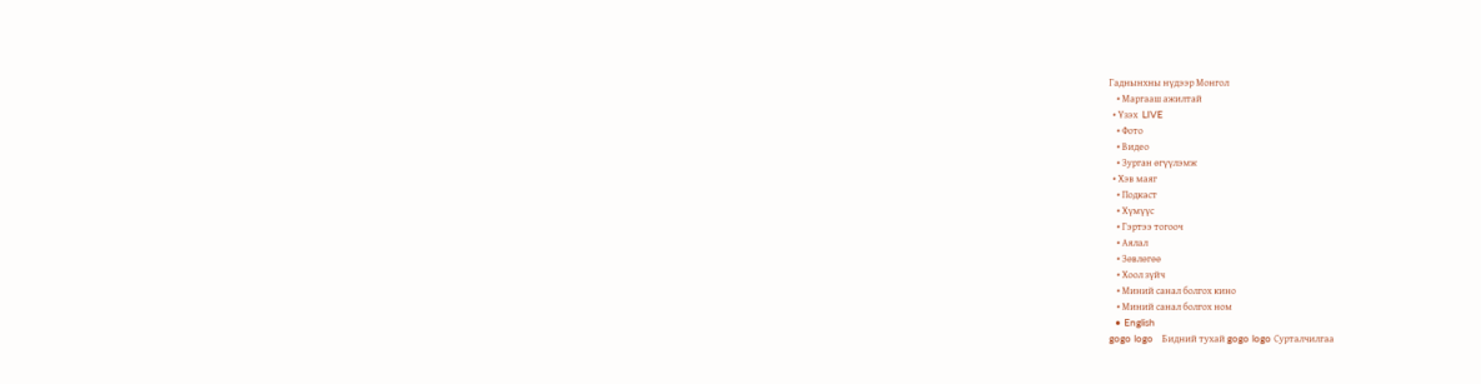Гаднынхны нүдээр Монгол
    • Маргааш ажилтай
  • Үзэх  LIVE
    • Фото
    • Видео
    • Зурган өгүүлэмж
  • Хэв маяг
    • Подкаст
    • Хүмүүс
    • Гэртээ тогооч
    • Аялал
    • Зөвлөгөө
    • Хоол зүйч
    • Миний санал болгох кино
    • Миний санал болгох ном
  • English
gogo logo   Бидний тухай gogo logo Сурталчилгаа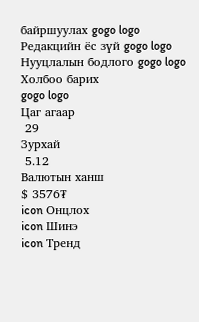байршуулах gogo logo Редакцийн ёс зүй gogo logo Нууцлалын бодлого gogo logo Холбоо барих
gogo logo
Цаг агаар
 29
Зурхай
 5.12
Валютын ханш
$ 3576₮
icon Онцлох
icon Шинэ
icon Тренд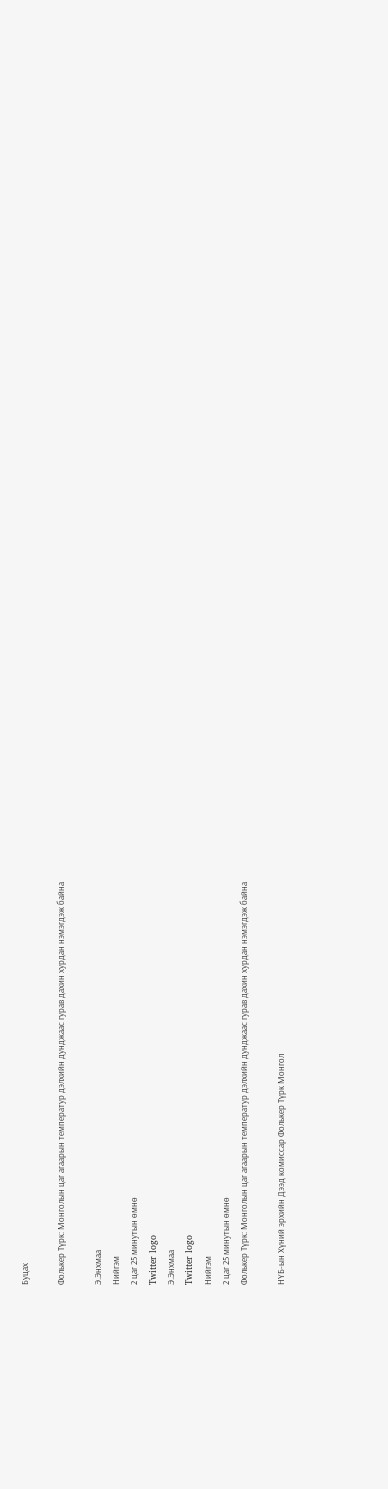Буцах

Фолькер Түрк: Монголын цаг агаарын температур дэлхийн дунджаас гурав дахин хурдан нэмэгдэж байна

Э.Энхмаа
Нийгэм
2 цаг 25 минутын өмнө
Twitter logo
Э.Энхмаа
Twitter logo
Нийгэм
2 цаг 25 минутын өмнө
Фолькер Түрк: Монголын цаг агаарын температур дэлхийн дунджаас гурав дахин хурдан нэмэгдэж байна

НҮБ-ын Хүний эрхийн Дээд комиссар Фолькер Түрк Монгол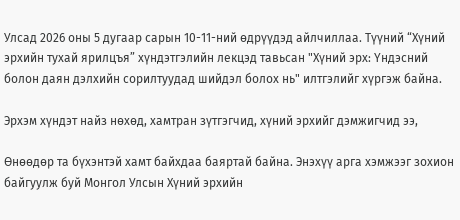Улсад 2026 оны 5 дугаар сарын 10-11-ний өдрүүдэд айлчиллаа. Түүний “Хүний эрхийн тухай ярилцъя” хүндэтгэлийн лекцэд тавьсан "Хүний эрх: Үндэсний болон даян дэлхийн сорилтуудад шийдэл болох нь" илтгэлийг хүргэж байна.

Эрхэм хүндэт найз нөхөд, хамтран зүтгэгчид, хүний эрхийг дэмжигчид ээ,

Өнөөдөр та бүхэнтэй хамт байхдаа баяртай байна. Энэхүү арга хэмжээг зохион байгуулж буй Монгол Улсын Хүний эрхийн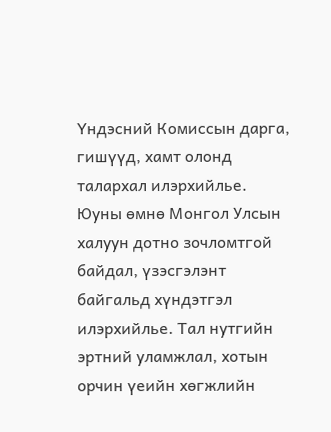Үндэсний Комиссын дарга, гишүүд, хамт олонд талархал илэрхийлье. Юуны өмнө Монгол Улсын халуун дотно зочломтгой байдал, үзэсгэлэнт байгальд хүндэтгэл илэрхийлье. Тал нутгийн эртний уламжлал, хотын орчин үеийн хөгжлийн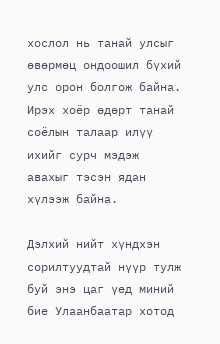хослол нь танай улсыг өвөрмөц ондоошил бүхий улс орон болгож байна. Ирэх хоёр өдөрт танай соёлын талаар илүү ихийг сурч мэдэж авахыг тэсэн ядан хүлээж байна.

Дэлхий нийт хүндхэн сорилтуудтай нүүр тулж буй энэ цаг үед миний бие Улаанбаатар хотод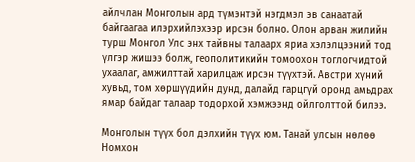айлчлан Монголын ард түмэнтэй нэгдмэл эв санаатай байгаагаа илэрхийлэхээр ирсэн болно. Олон арван жилийн турш Монгол Улс энх тайвны талаарх яриа хэлэлцээний тод үлгэр жишээ болж, геополитикийн томоохон тоглогчидтой ухаалаг, амжилттай харилцаж ирсэн түүхтэй. Австри хүний хувьд, том хөршүүдийн дунд, далайд гарцгүй оронд амьдрах ямар байдаг талаар тодорхой хэмжээнд ойлголттой билээ.

Монголын түүх бол дэлхийн түүх юм. Танай улсын нөлөө Номхон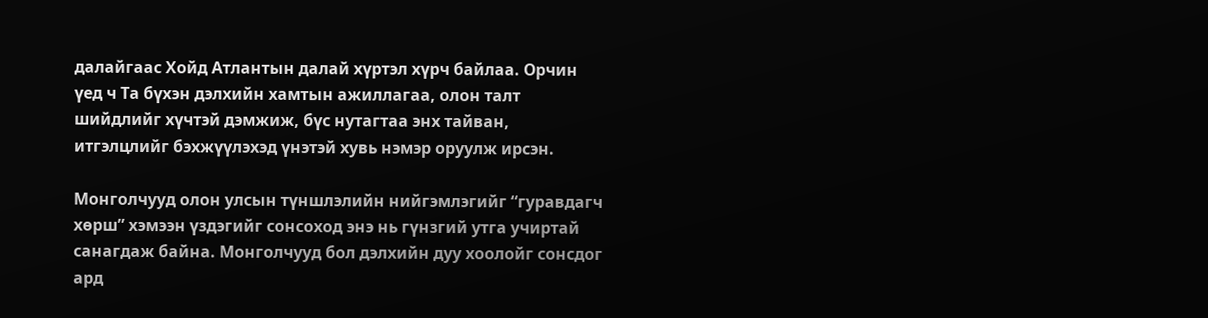далайгаас Хойд Атлантын далай хүртэл хүрч байлаа. Орчин үед ч Та бүхэн дэлхийн хамтын ажиллагаа, олон талт шийдлийг хүчтэй дэмжиж, бүс нутагтаа энх тайван, итгэлцлийг бэхжүүлэхэд үнэтэй хувь нэмэр оруулж ирсэн.

Монголчууд олон улсын түншлэлийн нийгэмлэгийг “гуравдагч хөрш” хэмээн үздэгийг сонсоход энэ нь гүнзгий утга учиртай санагдаж байна. Монголчууд бол дэлхийн дуу хоолойг сонсдог ард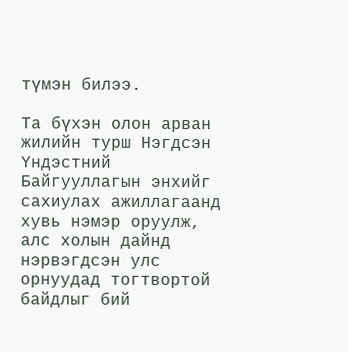түмэн билээ.

Та бүхэн олон арван жилийн турш Нэгдсэн Үндэстний Байгууллагын энхийг сахиулах ажиллагаанд хувь нэмэр оруулж, алс холын дайнд нэрвэгдсэн улс орнуудад тогтвортой байдлыг бий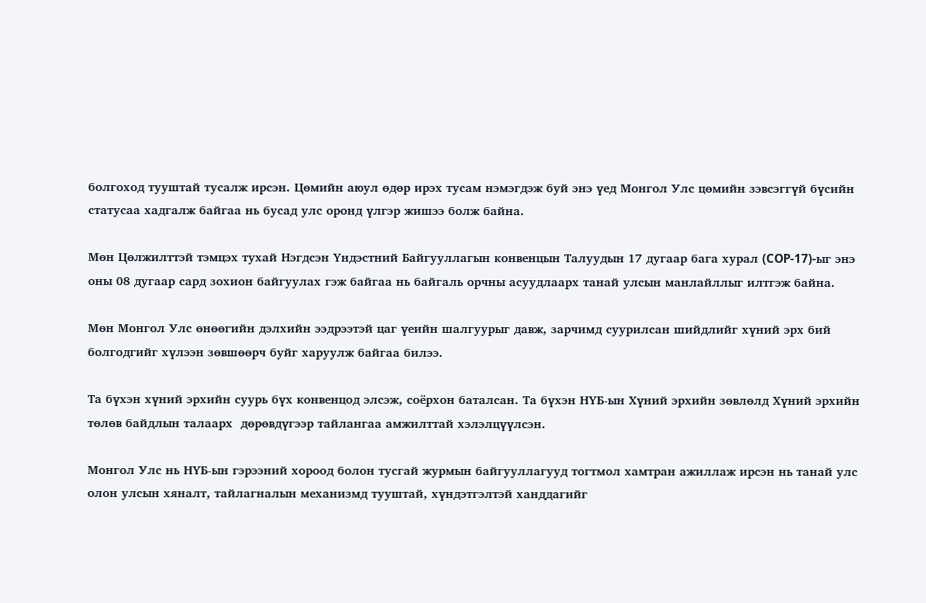болгоход тууштай тусалж ирсэн. Цөмийн аюул өдөр ирэх тусам нэмэгдэж буй энэ үед Монгол Улс цөмийн зэвсэггүй бүсийн статусаа хадгалж байгаа нь бусад улс оронд үлгэр жишээ болж байна.

Мөн Цөлжилттэй тэмцэх тухай Нэгдсэн Үндэстний Байгууллагын конвенцын Талуудын 17 дугаар бага хурал (COP-17)-ыг энэ оны 08 дугаар сард зохион байгуулах гэж байгаа нь байгаль орчны асуудлаарх танай улсын манлайллыг илтгэж байна.

Мөн Монгол Улс өнөөгийн дэлхийн ээдрээтэй цаг үеийн шалгуурыг давж, зарчимд суурилсан шийдлийг хүний эрх бий болгодгийг хүлээн зөвшөөрч буйг харуулж байгаа билээ.

Та бүхэн хүний эрхийн суурь бүх конвенцод элсэж, соёрхон баталсан. Та бүхэн НҮБ-ын Хүний эрхийн зөвлөлд Хүний эрхийн төлөв байдлын талаарх  дөрөвдүгээр тайлангаа амжилттай хэлэлцүүлсэн.

Монгол Улс нь НҮБ-ын гэрээний хороод болон тусгай журмын байгууллагууд тогтмол хамтран ажиллаж ирсэн нь танай улс олон улсын хяналт, тайлагналын механизмд тууштай, хүндэтгэлтэй ханддагийг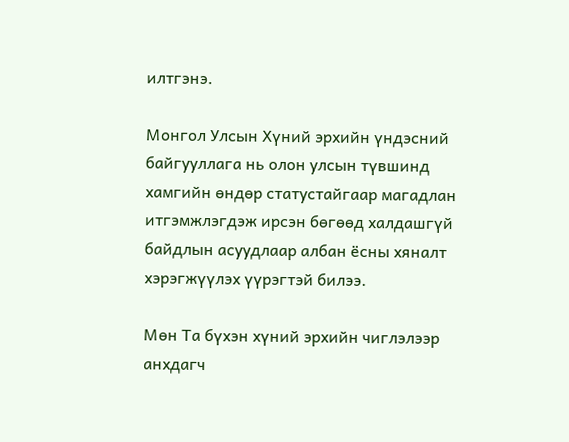илтгэнэ.

Монгол Улсын Хүний эрхийн үндэсний байгууллага нь олон улсын түвшинд хамгийн өндөр статустайгаар магадлан итгэмжлэгдэж ирсэн бөгөөд халдашгүй байдлын асуудлаар албан ёсны хяналт хэрэгжүүлэх үүрэгтэй билээ.

Мөн Та бүхэн хүний эрхийн чиглэлээр анхдагч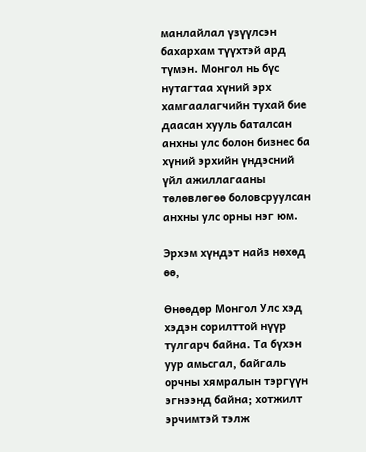манлайлал үзүүлсэн бахархам түүхтэй ард түмэн. Монгол нь бүс нутагтаа хүний эрх хамгаалагчийн тухай бие даасан хууль баталсан анхны улс болон бизнес ба хүний эрхийн үндэсний үйл ажиллагааны төлөвлөгөө боловсруулсан анхны улс орны нэг юм.

Эрхэм хүндэт найз нөхөд өө,

Өнөөдөр Монгол Улс хэд хэдэн сорилттой нүүр тулгарч байна. Та бүхэн уур амьсгал, байгаль орчны хямралын тэргүүн эгнээнд байна; хотжилт эрчимтэй тэлж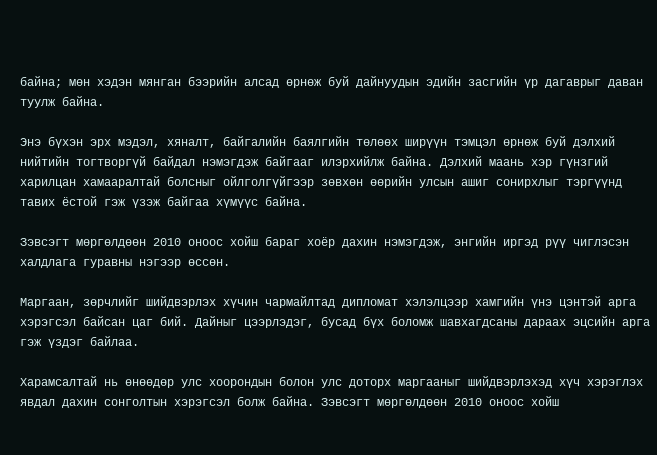байна; мөн хэдэн мянган бээрийн алсад өрнөж буй дайнуудын эдийн засгийн үр дагаврыг даван туулж байна.

Энэ бүхэн эрх мэдэл, хяналт, байгалийн баялгийн төлөөх ширүүн тэмцэл өрнөж буй дэлхий нийтийн тогтворгүй байдал нэмэгдэж байгааг илэрхийлж байна. Дэлхий маань хэр гүнзгий харилцан хамааралтай болсныг ойлголгүйгээр зөвхөн өөрийн улсын ашиг сонирхлыг тэргүүнд тавих ёстой гэж үзэж байгаа хүмүүс байна.

Зэвсэгт мөргөлдөөн 2010 оноос хойш бараг хоёр дахин нэмэгдэж, энгийн иргэд рүү чиглэсэн халдлага гуравны нэгээр өссөн.

Маргаан, зөрчлийг шийдвэрлэх хүчин чармайлтад дипломат хэлэлцээр хамгийн үнэ цэнтэй арга хэрэгсэл байсан цаг бий. Дайныг цээрлэдэг, бусад бүх боломж шавхагдсаны дараах эцсийн арга гэж үздэг байлаа.

Харамсалтай нь өнөөдөр улс хоорондын болон улс доторх маргааныг шийдвэрлэхэд хүч хэрэглэх явдал дахин сонголтын хэрэгсэл болж байна. Зэвсэгт мөргөлдөөн 2010 оноос хойш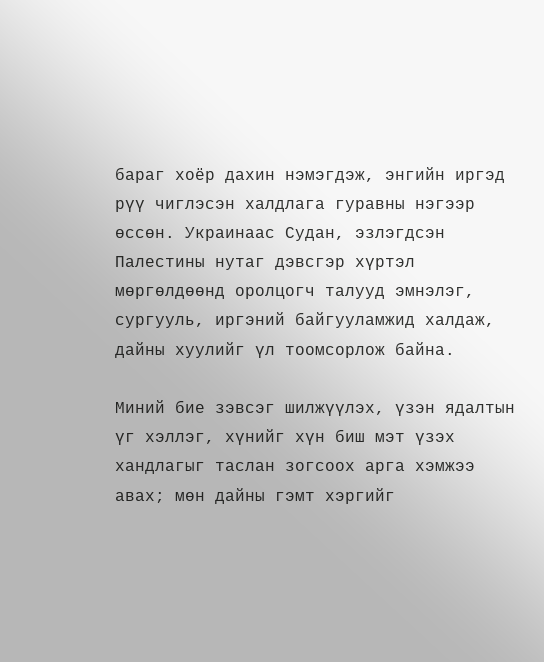бараг хоёр дахин нэмэгдэж, энгийн иргэд рүү чиглэсэн халдлага гуравны нэгээр өссөн. Украинаас Судан, эзлэгдсэн Палестины нутаг дэвсгэр хүртэл мөргөлдөөнд оролцогч талууд эмнэлэг, сургууль, иргэний байгууламжид халдаж, дайны хуулийг үл тоомсорлож байна.

Миний бие зэвсэг шилжүүлэх, үзэн ядалтын үг хэллэг, хүнийг хүн биш мэт үзэх хандлагыг таслан зогсоох арга хэмжээ авах; мөн дайны гэмт хэргийг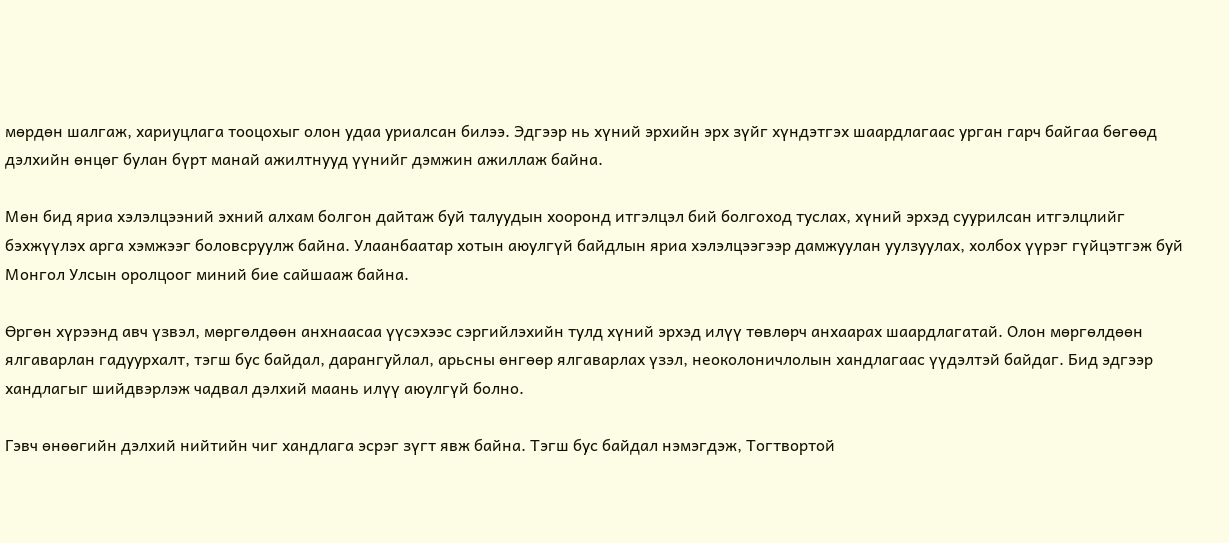мөрдөн шалгаж, хариуцлага тооцохыг олон удаа уриалсан билээ. Эдгээр нь хүний эрхийн эрх зүйг хүндэтгэх шаардлагаас урган гарч байгаа бөгөөд дэлхийн өнцөг булан бүрт манай ажилтнууд үүнийг дэмжин ажиллаж байна.

Мөн бид яриа хэлэлцээний эхний алхам болгон дайтаж буй талуудын хооронд итгэлцэл бий болгоход туслах, хүний эрхэд суурилсан итгэлцлийг бэхжүүлэх арга хэмжээг боловсруулж байна. Улаанбаатар хотын аюулгүй байдлын яриа хэлэлцээгээр дамжуулан уулзуулах, холбох үүрэг гүйцэтгэж буй Монгол Улсын оролцоог миний бие сайшааж байна.

Өргөн хүрээнд авч үзвэл, мөргөлдөөн анхнаасаа үүсэхээс сэргийлэхийн тулд хүний эрхэд илүү төвлөрч анхаарах шаардлагатай. Олон мөргөлдөөн ялгаварлан гадуурхалт, тэгш бус байдал, дарангуйлал, арьсны өнгөөр ялгаварлах үзэл, неоколоничлолын хандлагаас үүдэлтэй байдаг. Бид эдгээр хандлагыг шийдвэрлэж чадвал дэлхий маань илүү аюулгүй болно.

Гэвч өнөөгийн дэлхий нийтийн чиг хандлага эсрэг зүгт явж байна. Тэгш бус байдал нэмэгдэж, Тогтвортой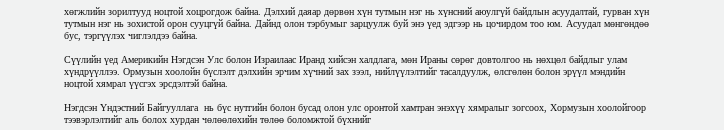хөгжлийн зорилтууд ноцтой хоцрогдож байна. Дэлхий даяар дөрвөн хүн тутмын нэг нь хүнсний аюулгүй байдлын асуудалтай, гурван хүн тутмын нэг нь зохистой орон сууцгүй байна. Дайнд олон тэрбумыг зарцуулж буй энэ үед эдгээр нь цочирдом тоо юм. Асуудал мөнгөндөө бус, тэргүүлэх чиглэлдээ байна.

Сүүлийн үед Америкийн Нэгдсэн Улс болон Израилаас Иранд хийсэн халдлага, мөн Ираны сөрөг довтолгоо нь нөхцөл байдлыг улам хүндрүүллээ. Ормузын хоолойн бүслэлт дэлхийн эрчим хүчний зах зээл, нийлүүлэлтийг тасалдуулж, өлсгөлөн болон эрүүл мэндийн ноцтой хямрал үүсгэх эрсдэлтэй байна.

Нэгдсэн Үндэстний Байгууллага  нь бүс нутгийн болон бусад олон улс оронтой хамтран энэхүү хямралыг зогсоох, Хормузын хоолойгоор тээвэрлэлтийг аль болох хурдан чөлөөлөхийн төлөө боломжтой бүхнийг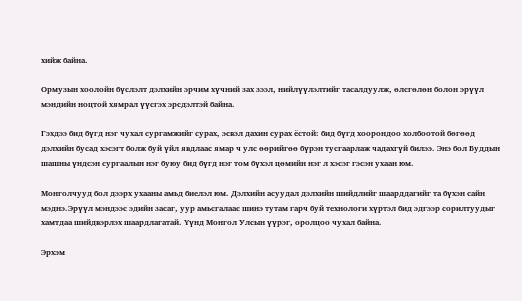хийж байна.

Ормузын хоолойн бүслэлт дэлхийн эрчим хүчний зах зээл, нийлүүлэлтийг тасалдуулж, өлсгөлөн болон эрүүл мэндийн ноцтой хямрал үүсгэх эрсдэлтэй байна.

Гэхдээ бид бүгд нэг чухал сургамжийг сурах, эсвэл дахин сурах ёстой: бид бүгд хоорондоо холбоотой бөгөөд дэлхийн бусад хэсэгт болж буй үйл явдлаас ямар ч улс өөрийгөө бүрэн тусгаарлаж чадахгүй билээ. Энэ бол Буддын шашны үндсэн сургаалын нэг буюу бид бүгд нэг том бүхэл цөмийн нэг л хэсэг гэсэн ухаан юм.

Монголчууд бол дээрх ухааны амьд биелэл юм. Дэлхийн асуудал дэлхийн шийдлийг шаарддагийг та бүхэн сайн мэднэ.Эрүүл мэндээс эдийн засаг, уур амьсгалаас шинэ тутам гарч буй технологи хүртэл бид эдгээр сорилтуудыг хамтдаа шийдвэрлэх шаардлагатай. Үүнд Монгол Улсын үүрэг, оролцоо чухал байна.

Эрхэм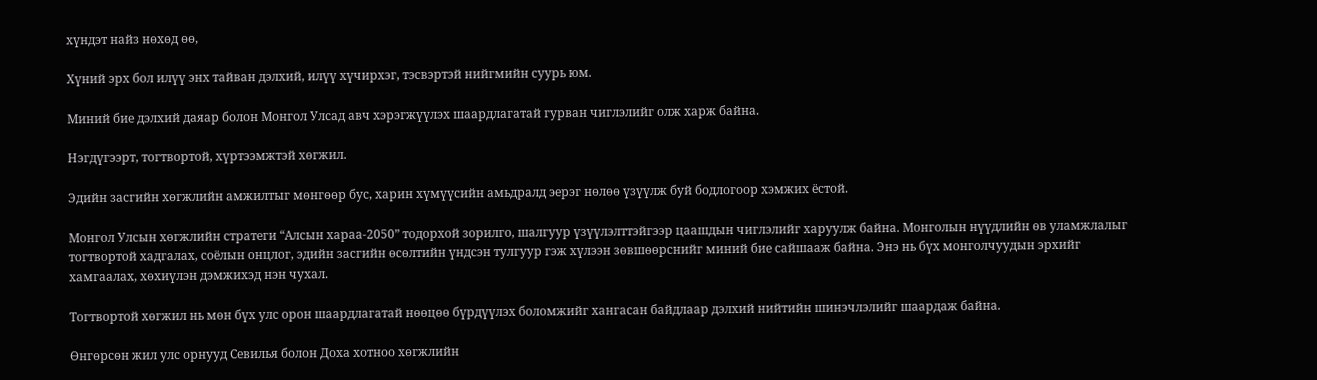хүндэт найз нөхөд өө,

Хүний эрх бол илүү энх тайван дэлхий, илүү хүчирхэг, тэсвэртэй нийгмийн суурь юм.

Миний бие дэлхий даяар болон Монгол Улсад авч хэрэгжүүлэх шаардлагатай гурван чиглэлийг олж харж байна.

Нэгдүгээрт, тогтвортой, хүртээмжтэй хөгжил.

Эдийн засгийн хөгжлийн амжилтыг мөнгөөр бус, харин хүмүүсийн амьдралд эерэг нөлөө үзүүлж буй бодлогоор хэмжих ёстой.

Монгол Улсын хөгжлийн стратеги “Алсын хараа-2050” тодорхой зорилго, шалгуур үзүүлэлттэйгээр цаашдын чиглэлийг харуулж байна. Монголын нүүдлийн өв уламжлалыг тогтвортой хадгалах, соёлын онцлог, эдийн засгийн өсөлтийн үндсэн тулгуур гэж хүлээн зөвшөөрснийг миний бие сайшааж байна. Энэ нь бүх монголчуудын эрхийг хамгаалах, хөхиүлэн дэмжихэд нэн чухал.

Тогтвортой хөгжил нь мөн бүх улс орон шаардлагатай нөөцөө бүрдүүлэх боломжийг хангасан байдлаар дэлхий нийтийн шинэчлэлийг шаардаж байна.

Өнгөрсөн жил улс орнууд Севилья болон Доха хотноо хөгжлийн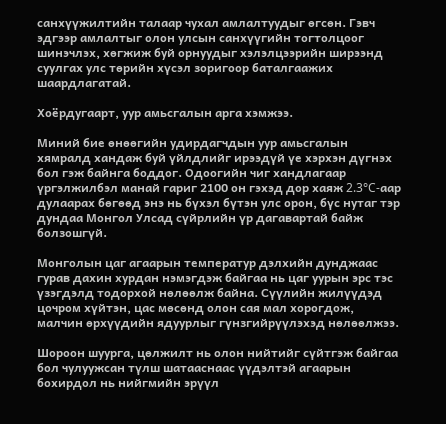санхүүжилтийн талаар чухал амлалтуудыг өгсөн. Гэвч эдгээр амлалтыг олон улсын санхүүгийн тогтолцоог шинэчлэх, хөгжиж буй орнуудыг хэлэлцээрийн ширээнд суулгах улс төрийн хүсэл зоригоор баталгаажих шаардлагатай.

Хоёрдугаарт, уур амьсгалын арга хэмжээ.

Миний бие өнөөгийн удирдагчдын уур амьсгалын хямралд хандаж буй үйлдлийг ирээдүй үе хэрхэн дүгнэх бол гэж байнга боддог. Одоогийн чиг хандлагаар үргэлжилбэл манай гариг 2100 он гэхэд дор хаяж 2.3°C-аар дулаарах бөгөөд энэ нь бүхэл бүтэн улс орон, бүс нутаг тэр дундаа Монгол Улсад сүйрлийн үр дагавартай байж болзошгүй.

Монголын цаг агаарын температур дэлхийн дунджаас гурав дахин хурдан нэмэгдэж байгаа нь цаг уурын эрс тэс үзэгдэлд тодорхой нөлөөлж байна. Сүүлийн жилүүдэд цочром хүйтэн, цас мөсөнд олон сая мал хорогдож, малчин өрхүүдийн ядуурлыг гүнзгийрүүлэхэд нөлөөлжээ.

Шороон шуурга, цөлжилт нь олон нийтийг сүйтгэж байгаа бол чулуужсан түлш шатааснаас үүдэлтэй агаарын бохирдол нь нийгмийн эрүүл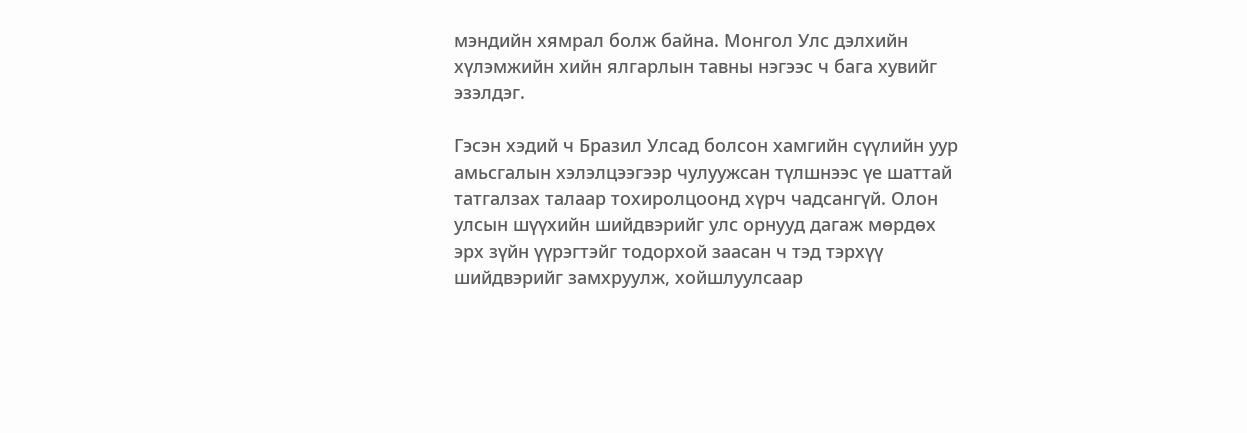мэндийн хямрал болж байна. Монгол Улс дэлхийн хүлэмжийн хийн ялгарлын тавны нэгээс ч бага хувийг эзэлдэг.

Гэсэн хэдий ч Бразил Улсад болсон хамгийн сүүлийн уур амьсгалын хэлэлцээгээр чулуужсан түлшнээс үе шаттай татгалзах талаар тохиролцоонд хүрч чадсангүй. Олон улсын шүүхийн шийдвэрийг улс орнууд дагаж мөрдөх эрх зүйн үүрэгтэйг тодорхой заасан ч тэд тэрхүү шийдвэрийг замхруулж, хойшлуулсаар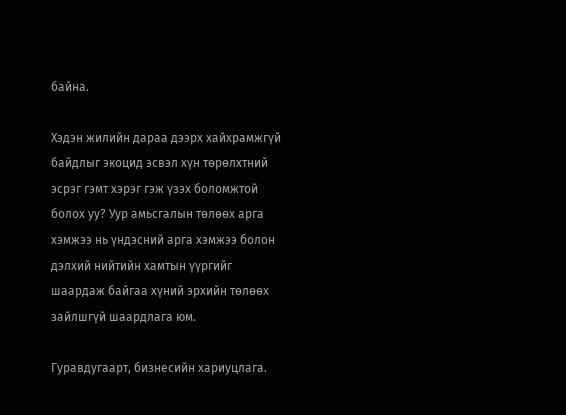байна.

Хэдэн жилийн дараа дээрх хайхрамжгүй байдлыг экоцид эсвэл хүн төрөлхтний эсрэг гэмт хэрэг гэж үзэх боломжтой болох уу? Уур амьсгалын төлөөх арга хэмжээ нь үндэсний арга хэмжээ болон дэлхий нийтийн хамтын үүргийг шаардаж байгаа хүний эрхийн төлөөх зайлшгүй шаардлага юм.

Гуравдугаарт, бизнесийн хариуцлага.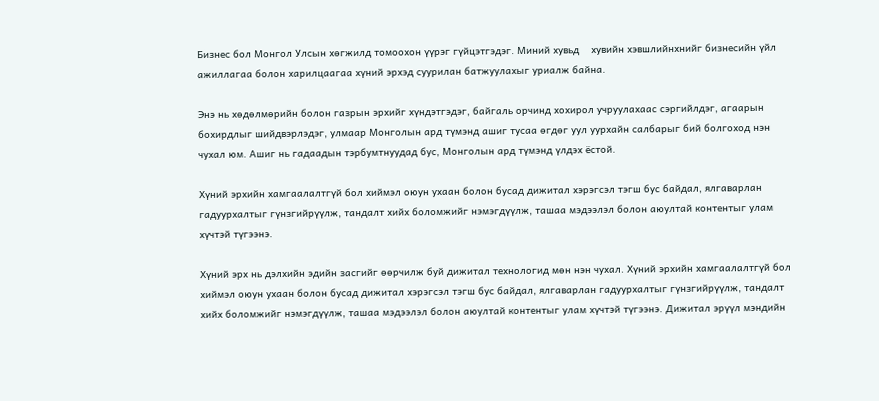Бизнес бол Монгол Улсын хөгжилд томоохон үүрэг гүйцэтгэдэг. Миний хувьд    хувийн хэвшлийнхнийг бизнесийн үйл ажиллагаа болон харилцаагаа хүний эрхэд суурилан батжуулахыг уриалж байна.

Энэ нь хөдөлмөрийн болон газрын эрхийг хүндэтгэдэг, байгаль орчинд хохирол учруулахаас сэргийлдэг, агаарын бохирдлыг шийдвэрлэдэг, улмаар Монголын ард түмэнд ашиг тусаа өгдөг уул уурхайн салбарыг бий болгоход нэн чухал юм. Ашиг нь гадаадын тэрбумтнуудад бус, Монголын ард түмэнд үлдэх ёстой.

Хүний эрхийн хамгаалалтгүй бол хиймэл оюун ухаан болон бусад дижитал хэрэгсэл тэгш бус байдал, ялгаварлан гадуурхалтыг гүнзгийрүүлж, тандалт хийх боломжийг нэмэгдүүлж, ташаа мэдээлэл болон аюултай контентыг улам хүчтэй түгээнэ.

Хүний эрх нь дэлхийн эдийн засгийг өөрчилж буй дижитал технологид мөн нэн чухал. Хүний эрхийн хамгаалалтгүй бол хиймэл оюун ухаан болон бусад дижитал хэрэгсэл тэгш бус байдал, ялгаварлан гадуурхалтыг гүнзгийрүүлж, тандалт хийх боломжийг нэмэгдүүлж, ташаа мэдээлэл болон аюултай контентыг улам хүчтэй түгээнэ. Дижитал эрүүл мэндийн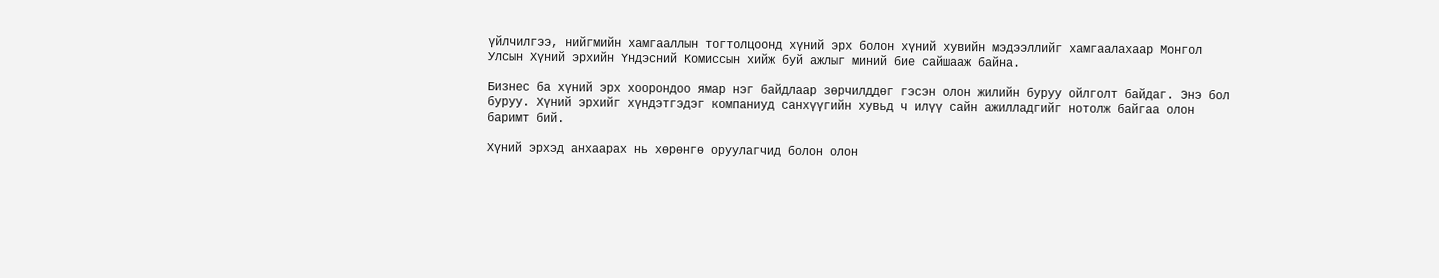үйлчилгээ, нийгмийн хамгааллын тогтолцоонд хүний эрх болон хүний хувийн мэдээллийг хамгаалахаар Монгол Улсын Хүний эрхийн Үндэсний Комиссын хийж буй ажлыг миний бие сайшааж байна.

Бизнес ба хүний эрх хоорондоо ямар нэг байдлаар зөрчилддөг гэсэн олон жилийн буруу ойлголт байдаг. Энэ бол буруу. Хүний эрхийг хүндэтгэдэг компаниуд санхүүгийн хувьд ч илүү сайн ажилладгийг нотолж байгаа олон баримт бий.

Хүний эрхэд анхаарах нь хөрөнгө оруулагчид болон олон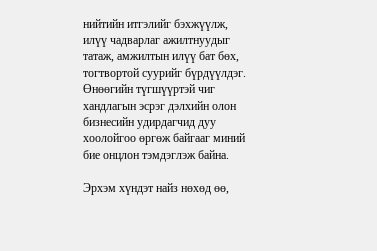нийтийн итгэлийг бэхжүүлж, илүү чадварлаг ажилтнуудыг татаж, амжилтын илүү бат бөх, тогтвортой суурийг бүрдүүлдэг. Өнөөгийн түгшүүртэй чиг хандлагын эсрэг дэлхийн олон бизнесийн удирдагчид дуу хоолойгоо өргөж байгааг миний бие онцлон тэмдэглэж байна.

Эрхэм хүндэт найз нөхөд өө,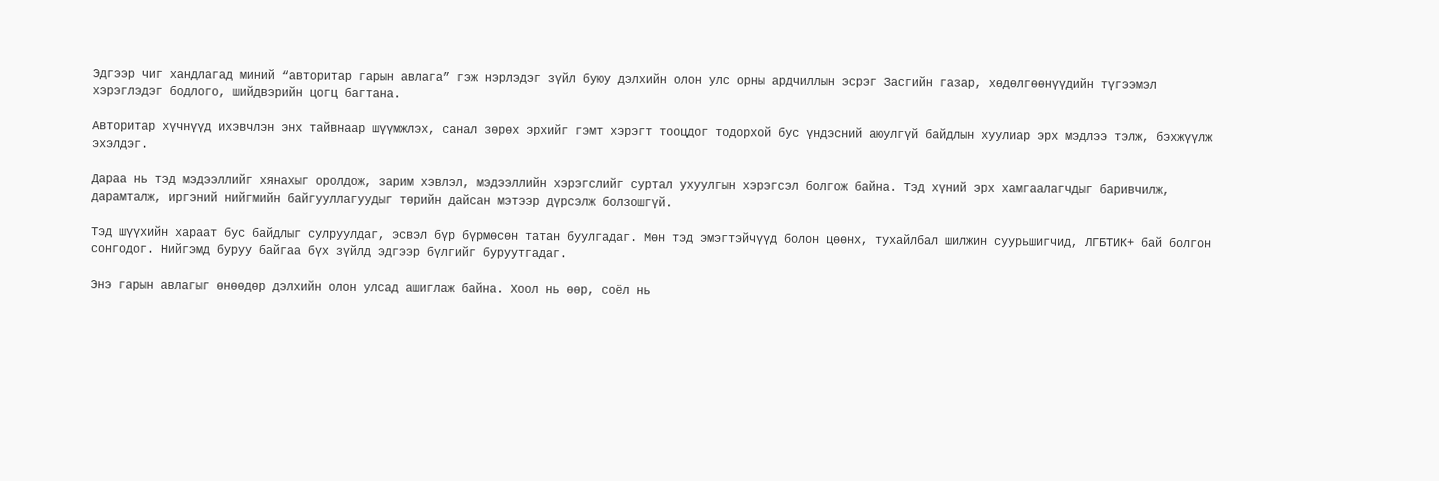Эдгээр чиг хандлагад миний “авторитар гарын авлага” гэж нэрлэдэг зүйл буюу дэлхийн олон улс орны ардчиллын эсрэг Засгийн газар, хөдөлгөөнүүдийн түгээмэл хэрэглэдэг бодлого, шийдвэрийн цогц багтана.

Авторитар хүчнүүд ихэвчлэн энх тайвнаар шүүмжлэх, санал зөрөх эрхийг гэмт хэрэгт тооцдог тодорхой бус үндэсний аюулгүй байдлын хуулиар эрх мэдлээ тэлж, бэхжүүлж эхэлдэг.

Дараа нь тэд мэдээллийг хянахыг оролдож, зарим хэвлэл, мэдээллийн хэрэгслийг суртал ухуулгын хэрэгсэл болгож байна. Тэд хүний эрх хамгаалагчдыг баривчилж, дарамталж, иргэний нийгмийн байгууллагуудыг төрийн дайсан мэтээр дүрсэлж болзошгүй.

Тэд шүүхийн хараат бус байдлыг сулруулдаг, эсвэл бүр бүрмөсөн татан буулгадаг. Мөн тэд эмэгтэйчүүд болон цөөнх, тухайлбал шилжин суурьшигчид, ЛГБТИК+ бай болгон сонгодог. Нийгэмд буруу байгаа бүх зүйлд эдгээр бүлгийг буруутгадаг.

Энэ гарын авлагыг өнөөдөр дэлхийн олон улсад ашиглаж байна. Хоол нь өөр, соёл нь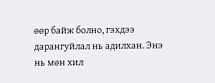өөр байж болно, гэхдээ дарангуйлал нь адилхан. Энэ нь мөн хил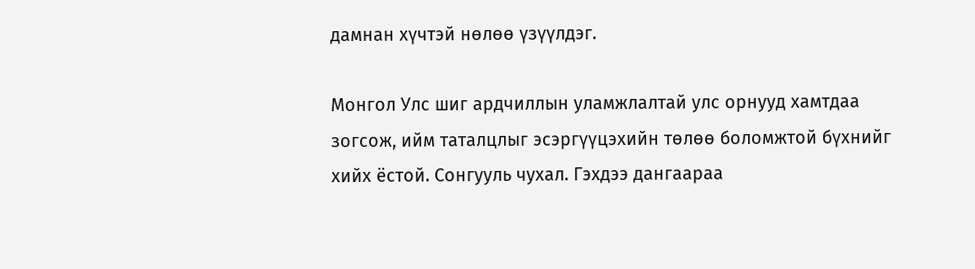дамнан хүчтэй нөлөө үзүүлдэг.

Монгол Улс шиг ардчиллын уламжлалтай улс орнууд хамтдаа зогсож, ийм таталцлыг эсэргүүцэхийн төлөө боломжтой бүхнийг хийх ёстой. Сонгууль чухал. Гэхдээ дангаараа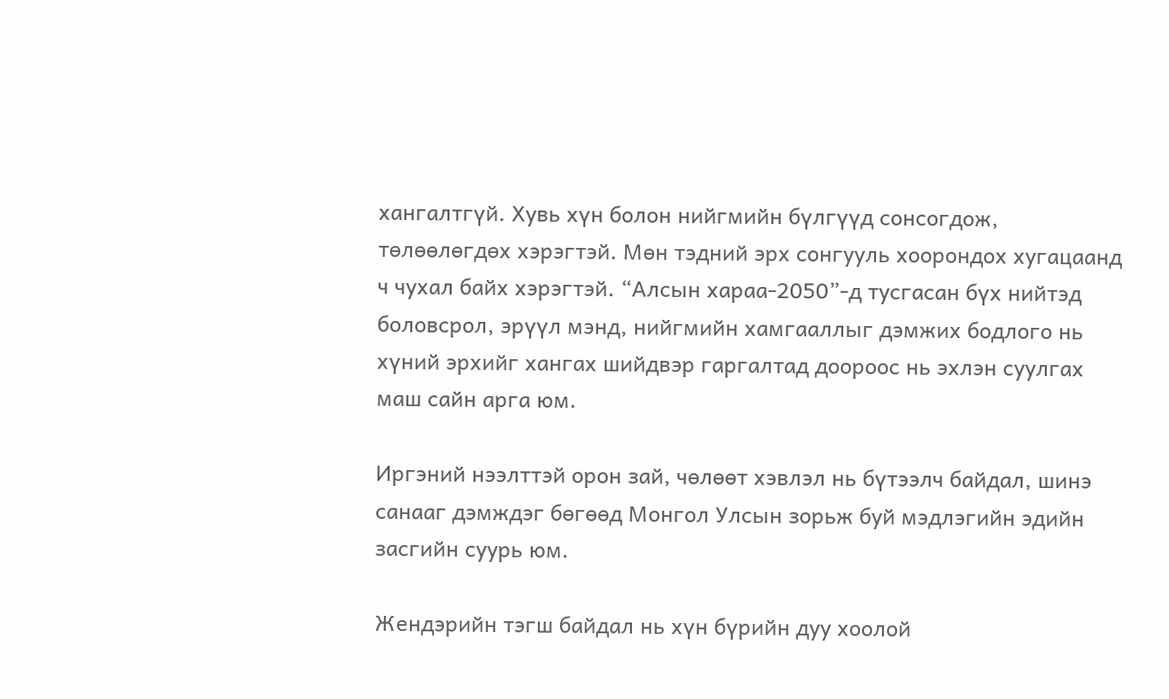хангалтгүй. Хувь хүн болон нийгмийн бүлгүүд сонсогдож, төлөөлөгдөх хэрэгтэй. Мөн тэдний эрх сонгууль хоорондох хугацаанд ч чухал байх хэрэгтэй. “Алсын хараа-2050”-д тусгасан бүх нийтэд боловсрол, эрүүл мэнд, нийгмийн хамгааллыг дэмжих бодлого нь хүний эрхийг хангах шийдвэр гаргалтад доороос нь эхлэн суулгах маш сайн арга юм.

Иргэний нээлттэй орон зай, чөлөөт хэвлэл нь бүтээлч байдал, шинэ санааг дэмждэг бөгөөд Монгол Улсын зорьж буй мэдлэгийн эдийн засгийн суурь юм.

Жендэрийн тэгш байдал нь хүн бүрийн дуу хоолой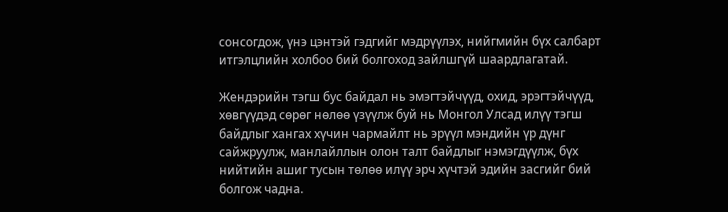сонсогдож, үнэ цэнтэй гэдгийг мэдрүүлэх, нийгмийн бүх салбарт итгэлцлийн холбоо бий болгоход зайлшгүй шаардлагатай.

Жендэрийн тэгш бус байдал нь эмэгтэйчүүд, охид, эрэгтэйчүүд, хөвгүүдэд сөрөг нөлөө үзүүлж буй нь Монгол Улсад илүү тэгш байдлыг хангах хүчин чармайлт нь эрүүл мэндийн үр дүнг сайжруулж, манлайллын олон талт байдлыг нэмэгдүүлж, бүх нийтийн ашиг тусын төлөө илүү эрч хүчтэй эдийн засгийг бий болгож чадна.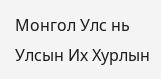Монгол Улс нь Улсын Их Хурлын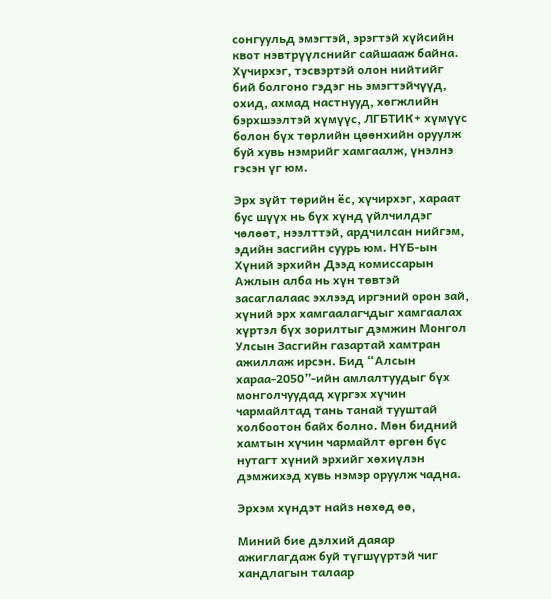сонгуульд эмэгтэй, эрэгтэй хүйсийн квот нэвтрүүлснийг сайшааж байна. Хүчирхэг, тэсвэртэй олон нийтийг бий болгоно гэдэг нь эмэгтэйчүүд, охид, ахмад настнууд, хөгжлийн бэрхшээлтэй хүмүүс, ЛГБТИК+ хүмүүс болон бүх төрлийн цөөнхийн оруулж буй хувь нэмрийг хамгаалж, үнэлнэ гэсэн үг юм.

Эрх зүйт төрийн ёс, хүчирхэг, хараат бус шүүх нь бүх хүнд үйлчилдэг чөлөөт, нээлттэй, ардчилсан нийгэм, эдийн засгийн суурь юм. НҮБ-ын Хүний эрхийн Дээд комиссарын Ажлын алба нь хүн төвтэй засаглалаас эхлээд иргэний орон зай, хүний эрх хамгаалагчдыг хамгаалах хүртэл бүх зорилтыг дэмжин Монгол Улсын Засгийн газартай хамтран ажиллаж ирсэн. Бид “Алсын хараа-2050”-ийн амлалтуудыг бүх монголчуудад хүргэх хүчин чармайлтад тань танай тууштай холбоотон байх болно. Мөн бидний хамтын хүчин чармайлт өргөн бүс нутагт хүний эрхийг хөхиүлэн дэмжихэд хувь нэмэр оруулж чадна.

Эрхэм хүндэт найз нөхөд өө,

Миний бие дэлхий даяар ажиглагдаж буй түгшүүртэй чиг хандлагын талаар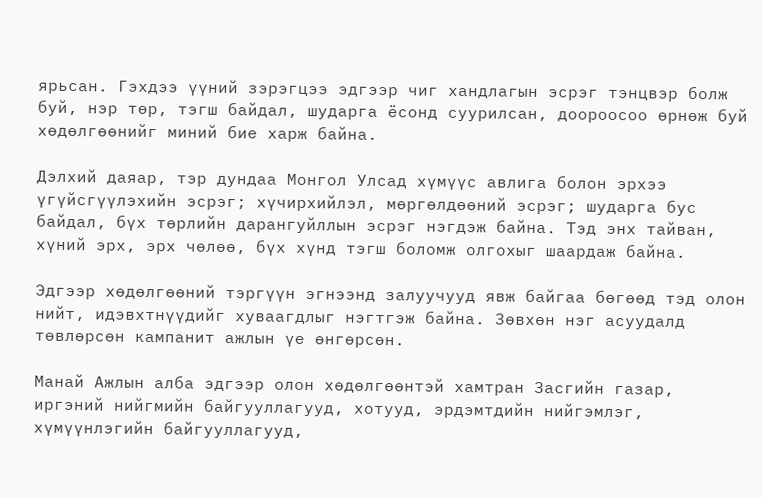ярьсан. Гэхдээ үүний зэрэгцээ эдгээр чиг хандлагын эсрэг тэнцвэр болж буй, нэр төр, тэгш байдал, шударга ёсонд суурилсан, доороосоо өрнөж буй хөдөлгөөнийг миний бие харж байна.

Дэлхий даяар, тэр дундаа Монгол Улсад хүмүүс авлига болон эрхээ үгүйсгүүлэхийн эсрэг; хүчирхийлэл, мөргөлдөөний эсрэг; шударга бус байдал, бүх төрлийн дарангуйллын эсрэг нэгдэж байна. Тэд энх тайван, хүний эрх, эрх чөлөө, бүх хүнд тэгш боломж олгохыг шаардаж байна.

Эдгээр хөдөлгөөний тэргүүн эгнээнд залуучууд явж байгаа бөгөөд тэд олон нийт, идэвхтнүүдийг хуваагдлыг нэгтгэж байна. Зөвхөн нэг асуудалд төвлөрсөн кампанит ажлын үе өнгөрсөн.

Манай Ажлын алба эдгээр олон хөдөлгөөнтэй хамтран Засгийн газар, иргэний нийгмийн байгууллагууд, хотууд, эрдэмтдийн нийгэмлэг, хүмүүнлэгийн байгууллагууд,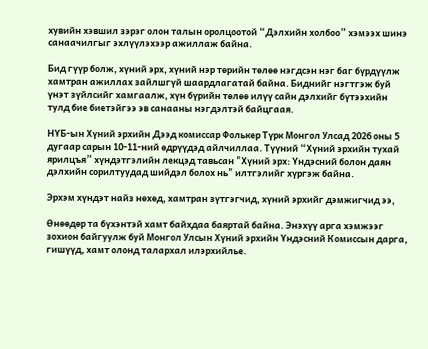хувийн хэвшил зэрэг олон талын оролцоотой “Дэлхийн холбоо” хэмээх шинэ санаачилгыг эхлүүлэхээр ажиллаж байна.

Бид гүүр болж, хүний эрх, хүний нэр төрийн төлөө нэгдсэн нэг баг бүрдүүлж хамтран ажиллах зайлшгүй шаардлагатай байна. Биднийг нэгтгэж буй үнэт зүйлсийг хамгаалж, хүн бүрийн төлөө илүү сайн дэлхийг бүтээхийн тулд бие биетэйгээ эв санааны нэгдэлтэй байцгаая.

НҮБ-ын Хүний эрхийн Дээд комиссар Фолькер Түрк Монгол Улсад 2026 оны 5 дугаар сарын 10-11-ний өдрүүдэд айлчиллаа. Түүний “Хүний эрхийн тухай ярилцъя” хүндэтгэлийн лекцэд тавьсан "Хүний эрх: Үндэсний болон даян дэлхийн сорилтуудад шийдэл болох нь" илтгэлийг хүргэж байна.

Эрхэм хүндэт найз нөхөд, хамтран зүтгэгчид, хүний эрхийг дэмжигчид ээ,

Өнөөдөр та бүхэнтэй хамт байхдаа баяртай байна. Энэхүү арга хэмжээг зохион байгуулж буй Монгол Улсын Хүний эрхийн Үндэсний Комиссын дарга, гишүүд, хамт олонд талархал илэрхийлье.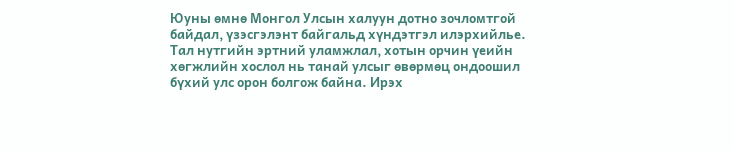Юуны өмнө Монгол Улсын халуун дотно зочломтгой байдал, үзэсгэлэнт байгальд хүндэтгэл илэрхийлье. Тал нутгийн эртний уламжлал, хотын орчин үеийн хөгжлийн хослол нь танай улсыг өвөрмөц ондоошил бүхий улс орон болгож байна. Ирэх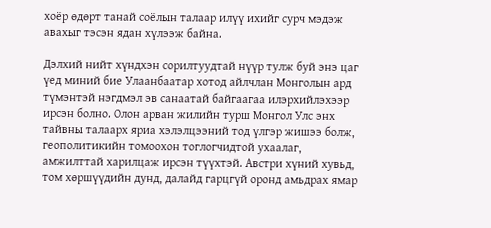хоёр өдөрт танай соёлын талаар илүү ихийг сурч мэдэж авахыг тэсэн ядан хүлээж байна.

Дэлхий нийт хүндхэн сорилтуудтай нүүр тулж буй энэ цаг үед миний бие Улаанбаатар хотод айлчлан Монголын ард түмэнтэй нэгдмэл эв санаатай байгаагаа илэрхийлэхээр ирсэн болно. Олон арван жилийн турш Монгол Улс энх тайвны талаарх яриа хэлэлцээний тод үлгэр жишээ болж, геополитикийн томоохон тоглогчидтой ухаалаг, амжилттай харилцаж ирсэн түүхтэй. Австри хүний хувьд, том хөршүүдийн дунд, далайд гарцгүй оронд амьдрах ямар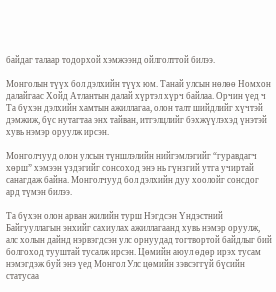байдаг талаар тодорхой хэмжээнд ойлголттой билээ.

Монголын түүх бол дэлхийн түүх юм. Танай улсын нөлөө Номхон далайгаас Хойд Атлантын далай хүртэл хүрч байлаа. Орчин үед ч Та бүхэн дэлхийн хамтын ажиллагаа, олон талт шийдлийг хүчтэй дэмжиж, бүс нутагтаа энх тайван, итгэлцлийг бэхжүүлэхэд үнэтэй хувь нэмэр оруулж ирсэн.

Монголчууд олон улсын түншлэлийн нийгэмлэгийг “гуравдагч хөрш” хэмээн үздэгийг сонсоход энэ нь гүнзгий утга учиртай санагдаж байна. Монголчууд бол дэлхийн дуу хоолойг сонсдог ард түмэн билээ.

Та бүхэн олон арван жилийн турш Нэгдсэн Үндэстний Байгууллагын энхийг сахиулах ажиллагаанд хувь нэмэр оруулж, алс холын дайнд нэрвэгдсэн улс орнуудад тогтвортой байдлыг бий болгоход тууштай тусалж ирсэн. Цөмийн аюул өдөр ирэх тусам нэмэгдэж буй энэ үед Монгол Улс цөмийн зэвсэггүй бүсийн статусаа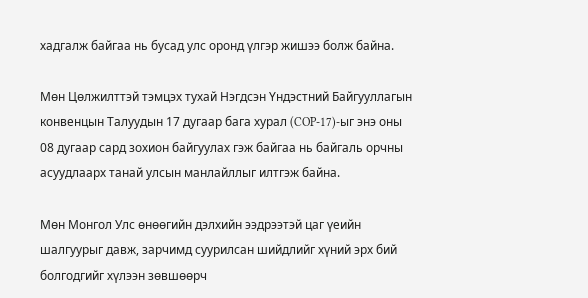хадгалж байгаа нь бусад улс оронд үлгэр жишээ болж байна.

Мөн Цөлжилттэй тэмцэх тухай Нэгдсэн Үндэстний Байгууллагын конвенцын Талуудын 17 дугаар бага хурал (COP-17)-ыг энэ оны 08 дугаар сард зохион байгуулах гэж байгаа нь байгаль орчны асуудлаарх танай улсын манлайллыг илтгэж байна.

Мөн Монгол Улс өнөөгийн дэлхийн ээдрээтэй цаг үеийн шалгуурыг давж, зарчимд суурилсан шийдлийг хүний эрх бий болгодгийг хүлээн зөвшөөрч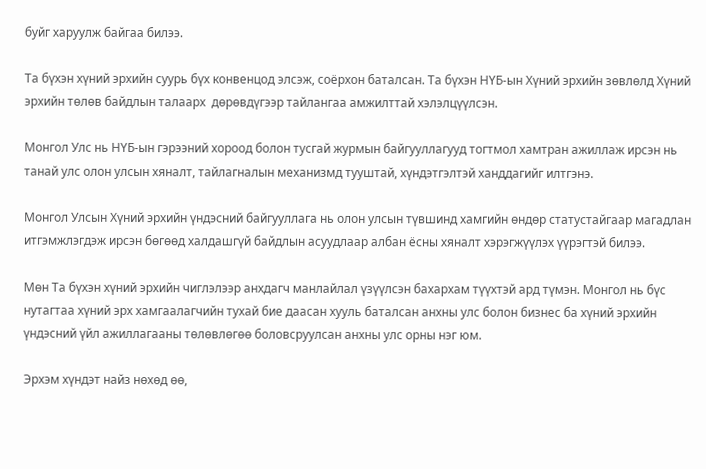буйг харуулж байгаа билээ.

Та бүхэн хүний эрхийн суурь бүх конвенцод элсэж, соёрхон баталсан. Та бүхэн НҮБ-ын Хүний эрхийн зөвлөлд Хүний эрхийн төлөв байдлын талаарх  дөрөвдүгээр тайлангаа амжилттай хэлэлцүүлсэн.

Монгол Улс нь НҮБ-ын гэрээний хороод болон тусгай журмын байгууллагууд тогтмол хамтран ажиллаж ирсэн нь танай улс олон улсын хяналт, тайлагналын механизмд тууштай, хүндэтгэлтэй ханддагийг илтгэнэ.

Монгол Улсын Хүний эрхийн үндэсний байгууллага нь олон улсын түвшинд хамгийн өндөр статустайгаар магадлан итгэмжлэгдэж ирсэн бөгөөд халдашгүй байдлын асуудлаар албан ёсны хяналт хэрэгжүүлэх үүрэгтэй билээ.

Мөн Та бүхэн хүний эрхийн чиглэлээр анхдагч манлайлал үзүүлсэн бахархам түүхтэй ард түмэн. Монгол нь бүс нутагтаа хүний эрх хамгаалагчийн тухай бие даасан хууль баталсан анхны улс болон бизнес ба хүний эрхийн үндэсний үйл ажиллагааны төлөвлөгөө боловсруулсан анхны улс орны нэг юм.

Эрхэм хүндэт найз нөхөд өө,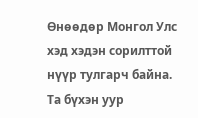Өнөөдөр Монгол Улс хэд хэдэн сорилттой нүүр тулгарч байна. Та бүхэн уур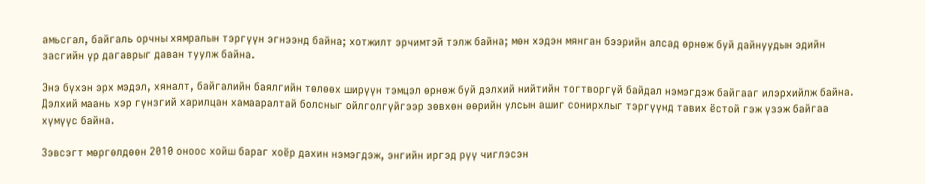амьсгал, байгаль орчны хямралын тэргүүн эгнээнд байна; хотжилт эрчимтэй тэлж байна; мөн хэдэн мянган бээрийн алсад өрнөж буй дайнуудын эдийн засгийн үр дагаврыг даван туулж байна.

Энэ бүхэн эрх мэдэл, хяналт, байгалийн баялгийн төлөөх ширүүн тэмцэл өрнөж буй дэлхий нийтийн тогтворгүй байдал нэмэгдэж байгааг илэрхийлж байна. Дэлхий маань хэр гүнзгий харилцан хамааралтай болсныг ойлголгүйгээр зөвхөн өөрийн улсын ашиг сонирхлыг тэргүүнд тавих ёстой гэж үзэж байгаа хүмүүс байна.

Зэвсэгт мөргөлдөөн 2010 оноос хойш бараг хоёр дахин нэмэгдэж, энгийн иргэд рүү чиглэсэн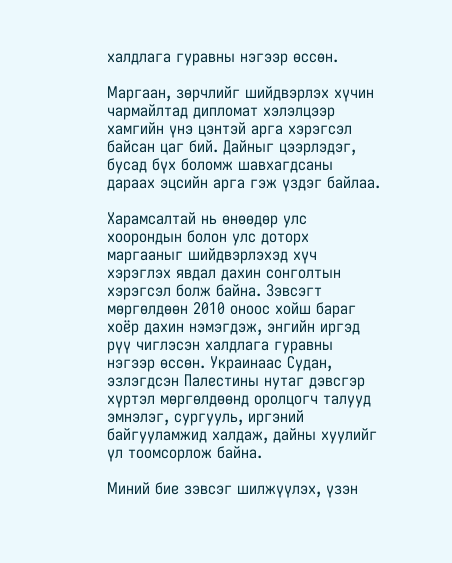халдлага гуравны нэгээр өссөн.

Маргаан, зөрчлийг шийдвэрлэх хүчин чармайлтад дипломат хэлэлцээр хамгийн үнэ цэнтэй арга хэрэгсэл байсан цаг бий. Дайныг цээрлэдэг, бусад бүх боломж шавхагдсаны дараах эцсийн арга гэж үздэг байлаа.

Харамсалтай нь өнөөдөр улс хоорондын болон улс доторх маргааныг шийдвэрлэхэд хүч хэрэглэх явдал дахин сонголтын хэрэгсэл болж байна. Зэвсэгт мөргөлдөөн 2010 оноос хойш бараг хоёр дахин нэмэгдэж, энгийн иргэд рүү чиглэсэн халдлага гуравны нэгээр өссөн. Украинаас Судан, эзлэгдсэн Палестины нутаг дэвсгэр хүртэл мөргөлдөөнд оролцогч талууд эмнэлэг, сургууль, иргэний байгууламжид халдаж, дайны хуулийг үл тоомсорлож байна.

Миний бие зэвсэг шилжүүлэх, үзэн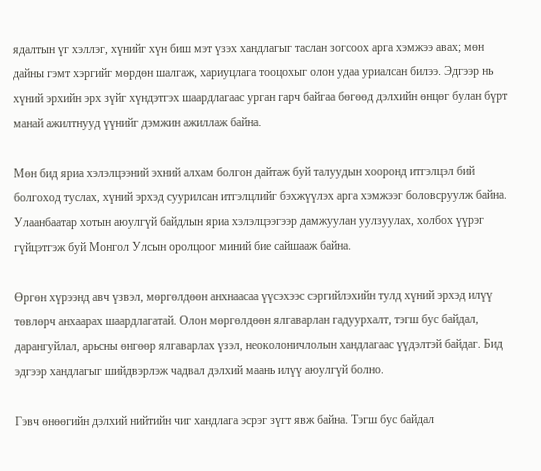ядалтын үг хэллэг, хүнийг хүн биш мэт үзэх хандлагыг таслан зогсоох арга хэмжээ авах; мөн дайны гэмт хэргийг мөрдөн шалгаж, хариуцлага тооцохыг олон удаа уриалсан билээ. Эдгээр нь хүний эрхийн эрх зүйг хүндэтгэх шаардлагаас урган гарч байгаа бөгөөд дэлхийн өнцөг булан бүрт манай ажилтнууд үүнийг дэмжин ажиллаж байна.

Мөн бид яриа хэлэлцээний эхний алхам болгон дайтаж буй талуудын хооронд итгэлцэл бий болгоход туслах, хүний эрхэд суурилсан итгэлцлийг бэхжүүлэх арга хэмжээг боловсруулж байна. Улаанбаатар хотын аюулгүй байдлын яриа хэлэлцээгээр дамжуулан уулзуулах, холбох үүрэг гүйцэтгэж буй Монгол Улсын оролцоог миний бие сайшааж байна.

Өргөн хүрээнд авч үзвэл, мөргөлдөөн анхнаасаа үүсэхээс сэргийлэхийн тулд хүний эрхэд илүү төвлөрч анхаарах шаардлагатай. Олон мөргөлдөөн ялгаварлан гадуурхалт, тэгш бус байдал, дарангуйлал, арьсны өнгөөр ялгаварлах үзэл, неоколоничлолын хандлагаас үүдэлтэй байдаг. Бид эдгээр хандлагыг шийдвэрлэж чадвал дэлхий маань илүү аюулгүй болно.

Гэвч өнөөгийн дэлхий нийтийн чиг хандлага эсрэг зүгт явж байна. Тэгш бус байдал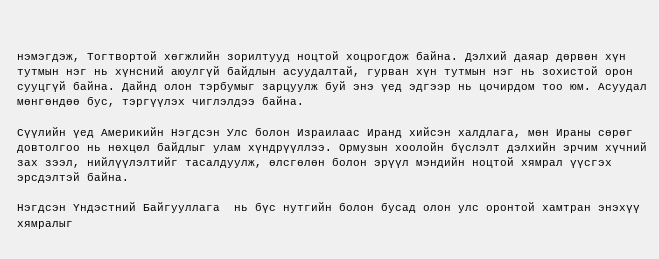нэмэгдэж, Тогтвортой хөгжлийн зорилтууд ноцтой хоцрогдож байна. Дэлхий даяар дөрвөн хүн тутмын нэг нь хүнсний аюулгүй байдлын асуудалтай, гурван хүн тутмын нэг нь зохистой орон сууцгүй байна. Дайнд олон тэрбумыг зарцуулж буй энэ үед эдгээр нь цочирдом тоо юм. Асуудал мөнгөндөө бус, тэргүүлэх чиглэлдээ байна.

Сүүлийн үед Америкийн Нэгдсэн Улс болон Израилаас Иранд хийсэн халдлага, мөн Ираны сөрөг довтолгоо нь нөхцөл байдлыг улам хүндрүүллээ. Ормузын хоолойн бүслэлт дэлхийн эрчим хүчний зах зээл, нийлүүлэлтийг тасалдуулж, өлсгөлөн болон эрүүл мэндийн ноцтой хямрал үүсгэх эрсдэлтэй байна.

Нэгдсэн Үндэстний Байгууллага  нь бүс нутгийн болон бусад олон улс оронтой хамтран энэхүү хямралыг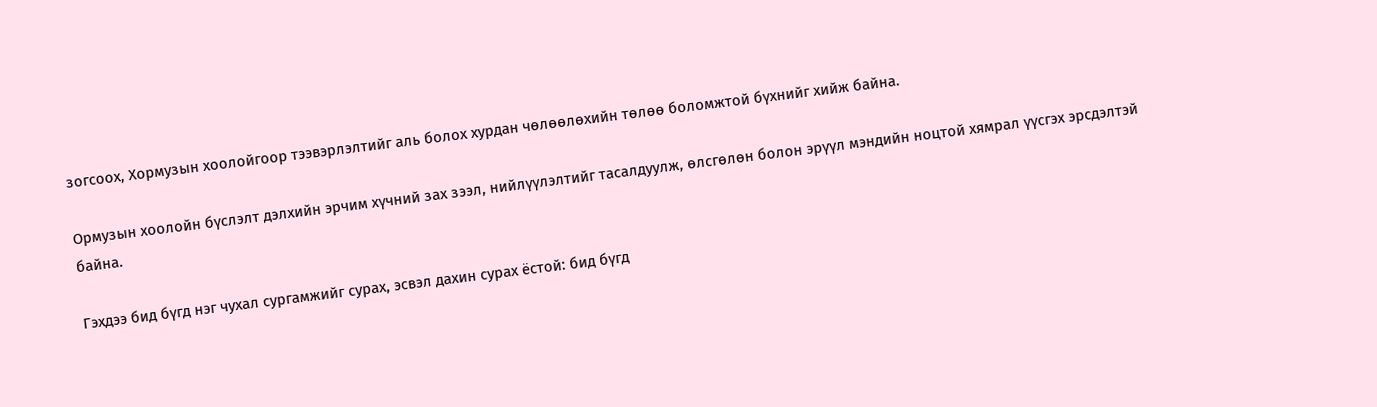зогсоох, Хормузын хоолойгоор тээвэрлэлтийг аль болох хурдан чөлөөлөхийн төлөө боломжтой бүхнийг хийж байна.

Ормузын хоолойн бүслэлт дэлхийн эрчим хүчний зах зээл, нийлүүлэлтийг тасалдуулж, өлсгөлөн болон эрүүл мэндийн ноцтой хямрал үүсгэх эрсдэлтэй байна.

Гэхдээ бид бүгд нэг чухал сургамжийг сурах, эсвэл дахин сурах ёстой: бид бүгд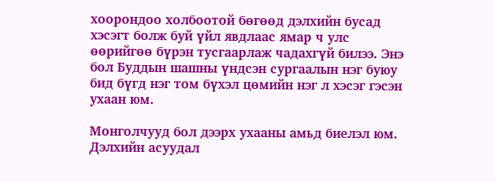хоорондоо холбоотой бөгөөд дэлхийн бусад хэсэгт болж буй үйл явдлаас ямар ч улс өөрийгөө бүрэн тусгаарлаж чадахгүй билээ. Энэ бол Буддын шашны үндсэн сургаалын нэг буюу бид бүгд нэг том бүхэл цөмийн нэг л хэсэг гэсэн ухаан юм.

Монголчууд бол дээрх ухааны амьд биелэл юм. Дэлхийн асуудал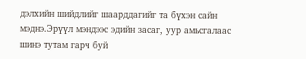дэлхийн шийдлийг шаарддагийг та бүхэн сайн мэднэ.Эрүүл мэндээс эдийн засаг, уур амьсгалаас шинэ тутам гарч буй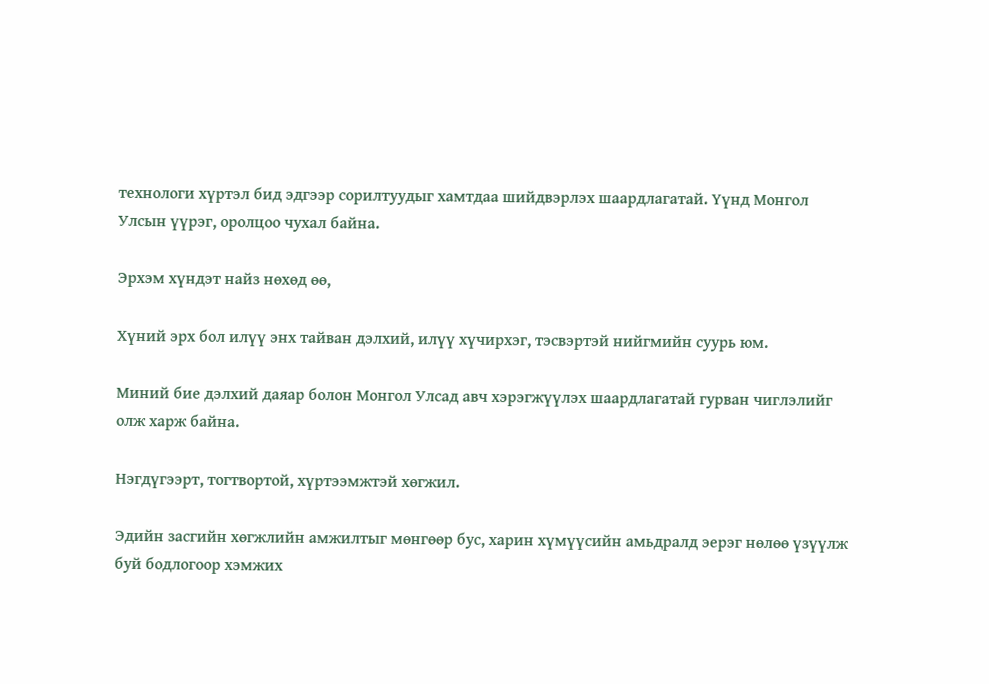технологи хүртэл бид эдгээр сорилтуудыг хамтдаа шийдвэрлэх шаардлагатай. Үүнд Монгол Улсын үүрэг, оролцоо чухал байна.

Эрхэм хүндэт найз нөхөд өө,

Хүний эрх бол илүү энх тайван дэлхий, илүү хүчирхэг, тэсвэртэй нийгмийн суурь юм.

Миний бие дэлхий даяар болон Монгол Улсад авч хэрэгжүүлэх шаардлагатай гурван чиглэлийг олж харж байна.

Нэгдүгээрт, тогтвортой, хүртээмжтэй хөгжил.

Эдийн засгийн хөгжлийн амжилтыг мөнгөөр бус, харин хүмүүсийн амьдралд эерэг нөлөө үзүүлж буй бодлогоор хэмжих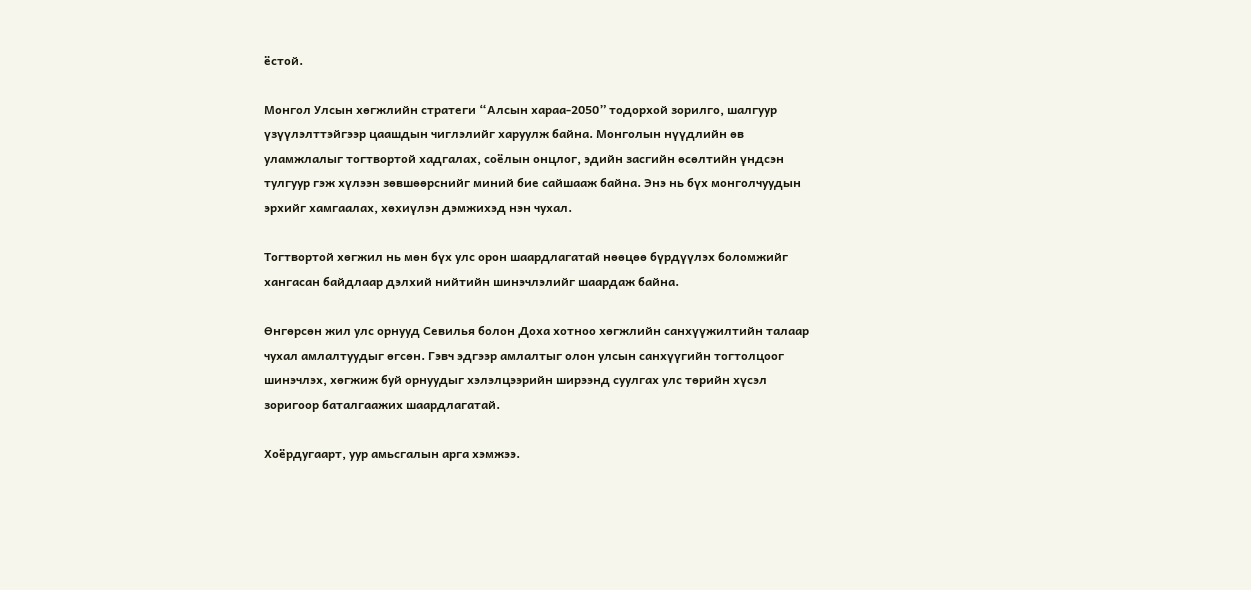ёстой.

Монгол Улсын хөгжлийн стратеги “Алсын хараа-2050” тодорхой зорилго, шалгуур үзүүлэлттэйгээр цаашдын чиглэлийг харуулж байна. Монголын нүүдлийн өв уламжлалыг тогтвортой хадгалах, соёлын онцлог, эдийн засгийн өсөлтийн үндсэн тулгуур гэж хүлээн зөвшөөрснийг миний бие сайшааж байна. Энэ нь бүх монголчуудын эрхийг хамгаалах, хөхиүлэн дэмжихэд нэн чухал.

Тогтвортой хөгжил нь мөн бүх улс орон шаардлагатай нөөцөө бүрдүүлэх боломжийг хангасан байдлаар дэлхий нийтийн шинэчлэлийг шаардаж байна.

Өнгөрсөн жил улс орнууд Севилья болон Доха хотноо хөгжлийн санхүүжилтийн талаар чухал амлалтуудыг өгсөн. Гэвч эдгээр амлалтыг олон улсын санхүүгийн тогтолцоог шинэчлэх, хөгжиж буй орнуудыг хэлэлцээрийн ширээнд суулгах улс төрийн хүсэл зоригоор баталгаажих шаардлагатай.

Хоёрдугаарт, уур амьсгалын арга хэмжээ.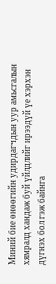Миний бие өнөөгийн удирдагчдын уур амьсгалын хямралд хандаж буй үйлдлийг ирээдүй үе хэрхэн дүгнэх бол гэж байнга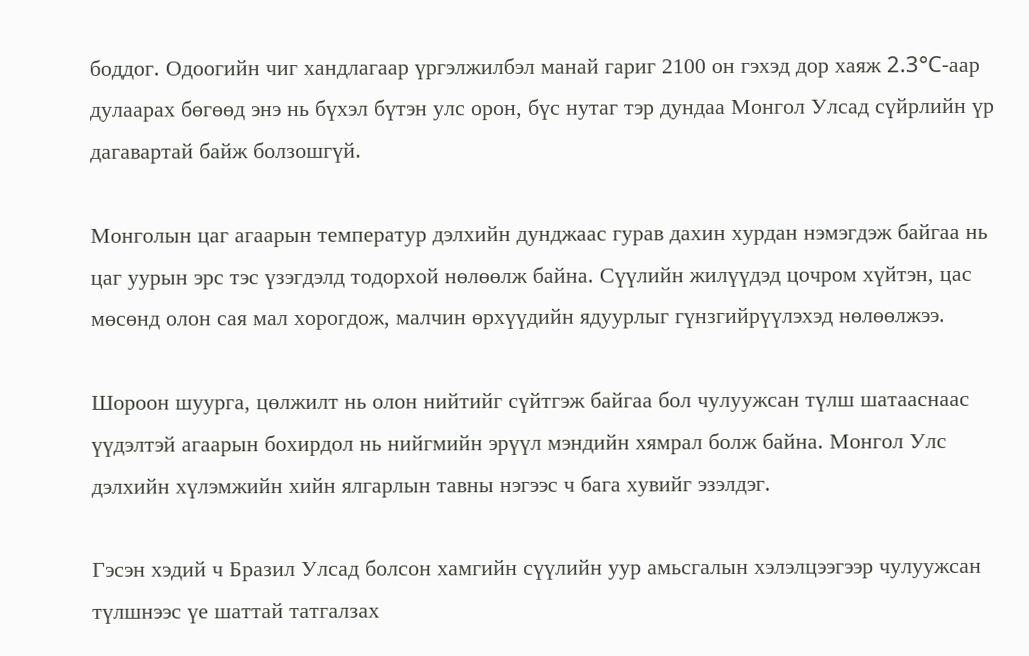боддог. Одоогийн чиг хандлагаар үргэлжилбэл манай гариг 2100 он гэхэд дор хаяж 2.3°C-аар дулаарах бөгөөд энэ нь бүхэл бүтэн улс орон, бүс нутаг тэр дундаа Монгол Улсад сүйрлийн үр дагавартай байж болзошгүй.

Монголын цаг агаарын температур дэлхийн дунджаас гурав дахин хурдан нэмэгдэж байгаа нь цаг уурын эрс тэс үзэгдэлд тодорхой нөлөөлж байна. Сүүлийн жилүүдэд цочром хүйтэн, цас мөсөнд олон сая мал хорогдож, малчин өрхүүдийн ядуурлыг гүнзгийрүүлэхэд нөлөөлжээ.

Шороон шуурга, цөлжилт нь олон нийтийг сүйтгэж байгаа бол чулуужсан түлш шатааснаас үүдэлтэй агаарын бохирдол нь нийгмийн эрүүл мэндийн хямрал болж байна. Монгол Улс дэлхийн хүлэмжийн хийн ялгарлын тавны нэгээс ч бага хувийг эзэлдэг.

Гэсэн хэдий ч Бразил Улсад болсон хамгийн сүүлийн уур амьсгалын хэлэлцээгээр чулуужсан түлшнээс үе шаттай татгалзах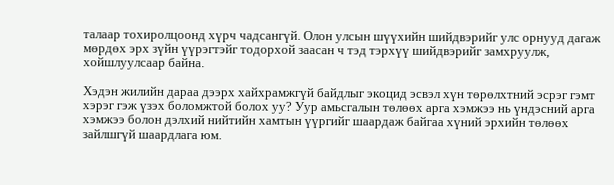талаар тохиролцоонд хүрч чадсангүй. Олон улсын шүүхийн шийдвэрийг улс орнууд дагаж мөрдөх эрх зүйн үүрэгтэйг тодорхой заасан ч тэд тэрхүү шийдвэрийг замхруулж, хойшлуулсаар байна.

Хэдэн жилийн дараа дээрх хайхрамжгүй байдлыг экоцид эсвэл хүн төрөлхтний эсрэг гэмт хэрэг гэж үзэх боломжтой болох уу? Уур амьсгалын төлөөх арга хэмжээ нь үндэсний арга хэмжээ болон дэлхий нийтийн хамтын үүргийг шаардаж байгаа хүний эрхийн төлөөх зайлшгүй шаардлага юм.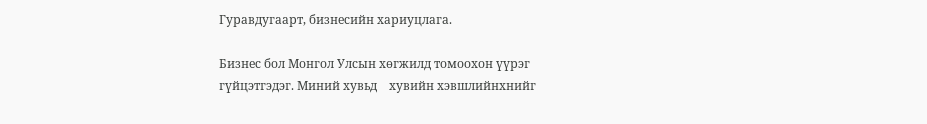Гуравдугаарт, бизнесийн хариуцлага.

Бизнес бол Монгол Улсын хөгжилд томоохон үүрэг гүйцэтгэдэг. Миний хувьд    хувийн хэвшлийнхнийг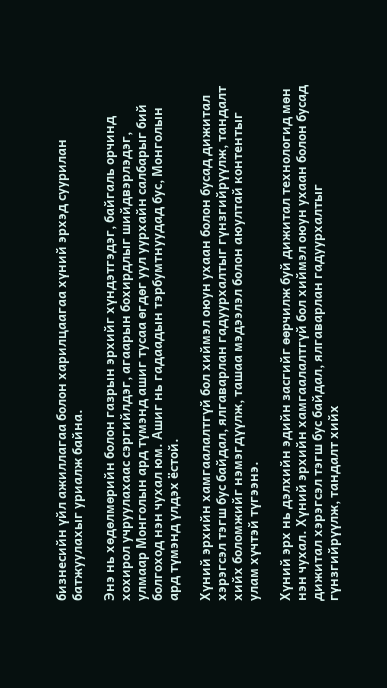бизнесийн үйл ажиллагаа болон харилцаагаа хүний эрхэд суурилан батжуулахыг уриалж байна.

Энэ нь хөдөлмөрийн болон газрын эрхийг хүндэтгэдэг, байгаль орчинд хохирол учруулахаас сэргийлдэг, агаарын бохирдлыг шийдвэрлэдэг, улмаар Монголын ард түмэнд ашиг тусаа өгдөг уул уурхайн салбарыг бий болгоход нэн чухал юм. Ашиг нь гадаадын тэрбумтнуудад бус, Монголын ард түмэнд үлдэх ёстой.

Хүний эрхийн хамгаалалтгүй бол хиймэл оюун ухаан болон бусад дижитал хэрэгсэл тэгш бус байдал, ялгаварлан гадуурхалтыг гүнзгийрүүлж, тандалт хийх боломжийг нэмэгдүүлж, ташаа мэдээлэл болон аюултай контентыг улам хүчтэй түгээнэ.

Хүний эрх нь дэлхийн эдийн засгийг өөрчилж буй дижитал технологид мөн нэн чухал. Хүний эрхийн хамгаалалтгүй бол хиймэл оюун ухаан болон бусад дижитал хэрэгсэл тэгш бус байдал, ялгаварлан гадуурхалтыг гүнзгийрүүлж, тандалт хийх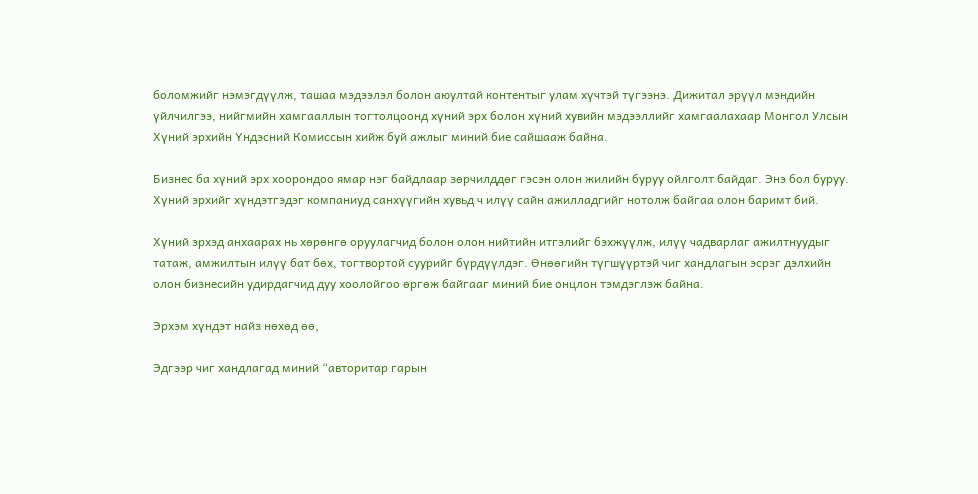боломжийг нэмэгдүүлж, ташаа мэдээлэл болон аюултай контентыг улам хүчтэй түгээнэ. Дижитал эрүүл мэндийн үйлчилгээ, нийгмийн хамгааллын тогтолцоонд хүний эрх болон хүний хувийн мэдээллийг хамгаалахаар Монгол Улсын Хүний эрхийн Үндэсний Комиссын хийж буй ажлыг миний бие сайшааж байна.

Бизнес ба хүний эрх хоорондоо ямар нэг байдлаар зөрчилддөг гэсэн олон жилийн буруу ойлголт байдаг. Энэ бол буруу. Хүний эрхийг хүндэтгэдэг компаниуд санхүүгийн хувьд ч илүү сайн ажилладгийг нотолж байгаа олон баримт бий.

Хүний эрхэд анхаарах нь хөрөнгө оруулагчид болон олон нийтийн итгэлийг бэхжүүлж, илүү чадварлаг ажилтнуудыг татаж, амжилтын илүү бат бөх, тогтвортой суурийг бүрдүүлдэг. Өнөөгийн түгшүүртэй чиг хандлагын эсрэг дэлхийн олон бизнесийн удирдагчид дуу хоолойгоо өргөж байгааг миний бие онцлон тэмдэглэж байна.

Эрхэм хүндэт найз нөхөд өө,

Эдгээр чиг хандлагад миний “авторитар гарын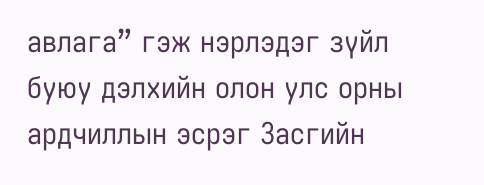авлага” гэж нэрлэдэг зүйл буюу дэлхийн олон улс орны ардчиллын эсрэг Засгийн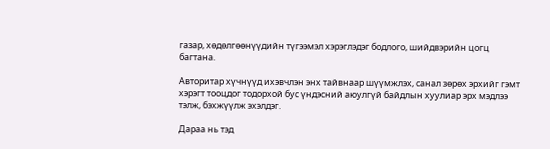газар, хөдөлгөөнүүдийн түгээмэл хэрэглэдэг бодлого, шийдвэрийн цогц багтана.

Авторитар хүчнүүд ихэвчлэн энх тайвнаар шүүмжлэх, санал зөрөх эрхийг гэмт хэрэгт тооцдог тодорхой бус үндэсний аюулгүй байдлын хуулиар эрх мэдлээ тэлж, бэхжүүлж эхэлдэг.

Дараа нь тэд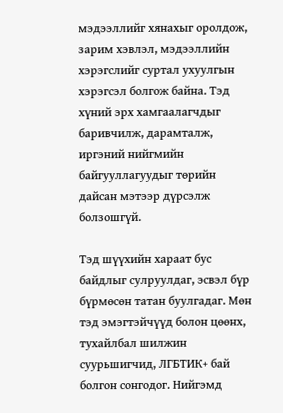мэдээллийг хянахыг оролдож, зарим хэвлэл, мэдээллийн хэрэгслийг суртал ухуулгын хэрэгсэл болгож байна. Тэд хүний эрх хамгаалагчдыг баривчилж, дарамталж, иргэний нийгмийн байгууллагуудыг төрийн дайсан мэтээр дүрсэлж болзошгүй.

Тэд шүүхийн хараат бус байдлыг сулруулдаг, эсвэл бүр бүрмөсөн татан буулгадаг. Мөн тэд эмэгтэйчүүд болон цөөнх, тухайлбал шилжин суурьшигчид, ЛГБТИК+ бай болгон сонгодог. Нийгэмд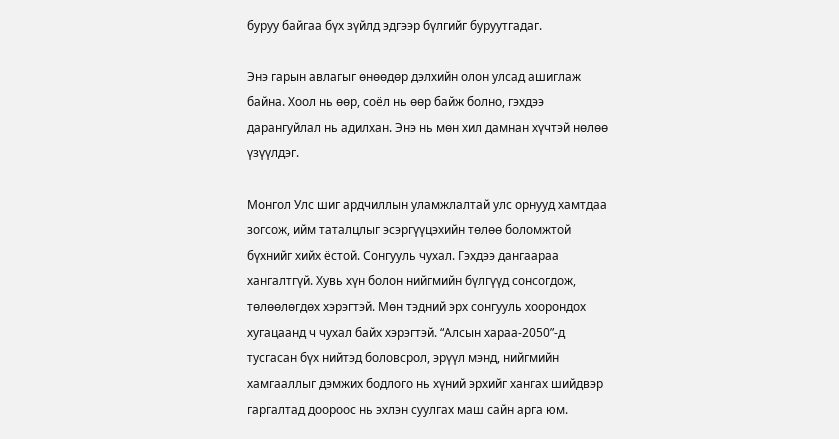буруу байгаа бүх зүйлд эдгээр бүлгийг буруутгадаг.

Энэ гарын авлагыг өнөөдөр дэлхийн олон улсад ашиглаж байна. Хоол нь өөр, соёл нь өөр байж болно, гэхдээ дарангуйлал нь адилхан. Энэ нь мөн хил дамнан хүчтэй нөлөө үзүүлдэг.

Монгол Улс шиг ардчиллын уламжлалтай улс орнууд хамтдаа зогсож, ийм таталцлыг эсэргүүцэхийн төлөө боломжтой бүхнийг хийх ёстой. Сонгууль чухал. Гэхдээ дангаараа хангалтгүй. Хувь хүн болон нийгмийн бүлгүүд сонсогдож, төлөөлөгдөх хэрэгтэй. Мөн тэдний эрх сонгууль хоорондох хугацаанд ч чухал байх хэрэгтэй. “Алсын хараа-2050”-д тусгасан бүх нийтэд боловсрол, эрүүл мэнд, нийгмийн хамгааллыг дэмжих бодлого нь хүний эрхийг хангах шийдвэр гаргалтад доороос нь эхлэн суулгах маш сайн арга юм.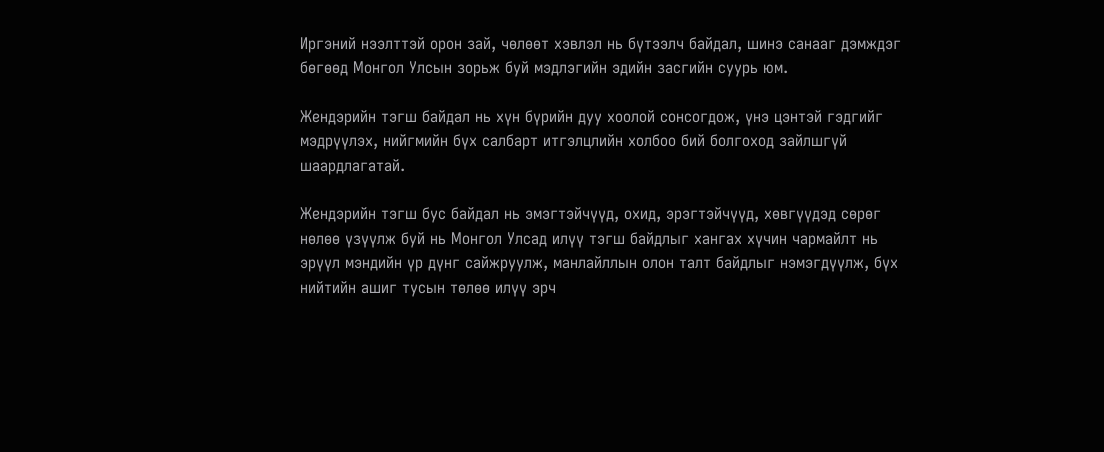Иргэний нээлттэй орон зай, чөлөөт хэвлэл нь бүтээлч байдал, шинэ санааг дэмждэг бөгөөд Монгол Улсын зорьж буй мэдлэгийн эдийн засгийн суурь юм.

Жендэрийн тэгш байдал нь хүн бүрийн дуу хоолой сонсогдож, үнэ цэнтэй гэдгийг мэдрүүлэх, нийгмийн бүх салбарт итгэлцлийн холбоо бий болгоход зайлшгүй шаардлагатай.

Жендэрийн тэгш бус байдал нь эмэгтэйчүүд, охид, эрэгтэйчүүд, хөвгүүдэд сөрөг нөлөө үзүүлж буй нь Монгол Улсад илүү тэгш байдлыг хангах хүчин чармайлт нь эрүүл мэндийн үр дүнг сайжруулж, манлайллын олон талт байдлыг нэмэгдүүлж, бүх нийтийн ашиг тусын төлөө илүү эрч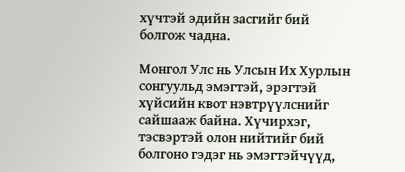хүчтэй эдийн засгийг бий болгож чадна.

Монгол Улс нь Улсын Их Хурлын сонгуульд эмэгтэй, эрэгтэй хүйсийн квот нэвтрүүлснийг сайшааж байна. Хүчирхэг, тэсвэртэй олон нийтийг бий болгоно гэдэг нь эмэгтэйчүүд,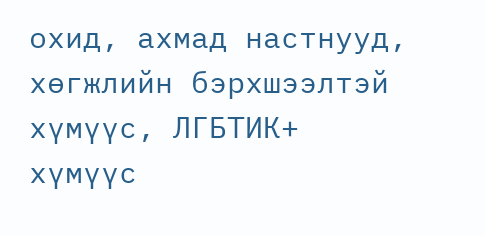охид, ахмад настнууд, хөгжлийн бэрхшээлтэй хүмүүс, ЛГБТИК+ хүмүүс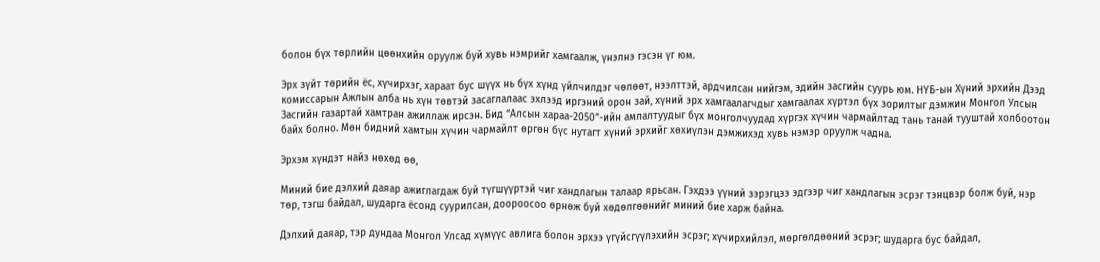болон бүх төрлийн цөөнхийн оруулж буй хувь нэмрийг хамгаалж, үнэлнэ гэсэн үг юм.

Эрх зүйт төрийн ёс, хүчирхэг, хараат бус шүүх нь бүх хүнд үйлчилдэг чөлөөт, нээлттэй, ардчилсан нийгэм, эдийн засгийн суурь юм. НҮБ-ын Хүний эрхийн Дээд комиссарын Ажлын алба нь хүн төвтэй засаглалаас эхлээд иргэний орон зай, хүний эрх хамгаалагчдыг хамгаалах хүртэл бүх зорилтыг дэмжин Монгол Улсын Засгийн газартай хамтран ажиллаж ирсэн. Бид “Алсын хараа-2050”-ийн амлалтуудыг бүх монголчуудад хүргэх хүчин чармайлтад тань танай тууштай холбоотон байх болно. Мөн бидний хамтын хүчин чармайлт өргөн бүс нутагт хүний эрхийг хөхиүлэн дэмжихэд хувь нэмэр оруулж чадна.

Эрхэм хүндэт найз нөхөд өө,

Миний бие дэлхий даяар ажиглагдаж буй түгшүүртэй чиг хандлагын талаар ярьсан. Гэхдээ үүний зэрэгцээ эдгээр чиг хандлагын эсрэг тэнцвэр болж буй, нэр төр, тэгш байдал, шударга ёсонд суурилсан, доороосоо өрнөж буй хөдөлгөөнийг миний бие харж байна.

Дэлхий даяар, тэр дундаа Монгол Улсад хүмүүс авлига болон эрхээ үгүйсгүүлэхийн эсрэг; хүчирхийлэл, мөргөлдөөний эсрэг; шударга бус байдал,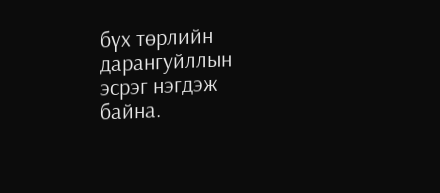бүх төрлийн дарангуйллын эсрэг нэгдэж байна.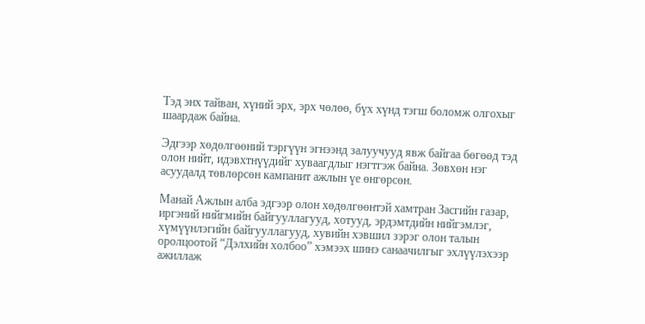Тэд энх тайван, хүний эрх, эрх чөлөө, бүх хүнд тэгш боломж олгохыг шаардаж байна.

Эдгээр хөдөлгөөний тэргүүн эгнээнд залуучууд явж байгаа бөгөөд тэд олон нийт, идэвхтнүүдийг хуваагдлыг нэгтгэж байна. Зөвхөн нэг асуудалд төвлөрсөн кампанит ажлын үе өнгөрсөн.

Манай Ажлын алба эдгээр олон хөдөлгөөнтэй хамтран Засгийн газар, иргэний нийгмийн байгууллагууд, хотууд, эрдэмтдийн нийгэмлэг, хүмүүнлэгийн байгууллагууд, хувийн хэвшил зэрэг олон талын оролцоотой “Дэлхийн холбоо” хэмээх шинэ санаачилгыг эхлүүлэхээр ажиллаж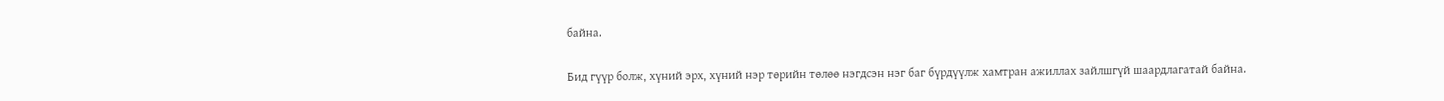байна.

Бид гүүр болж, хүний эрх, хүний нэр төрийн төлөө нэгдсэн нэг баг бүрдүүлж хамтран ажиллах зайлшгүй шаардлагатай байна.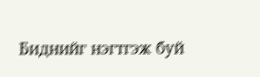Биднийг нэгтгэж буй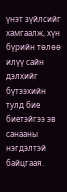үнэт зүйлсийг хамгаалж, хүн бүрийн төлөө илүү сайн дэлхийг бүтээхийн тулд бие биетэйгээ эв санааны нэгдэлтэй байцгаая.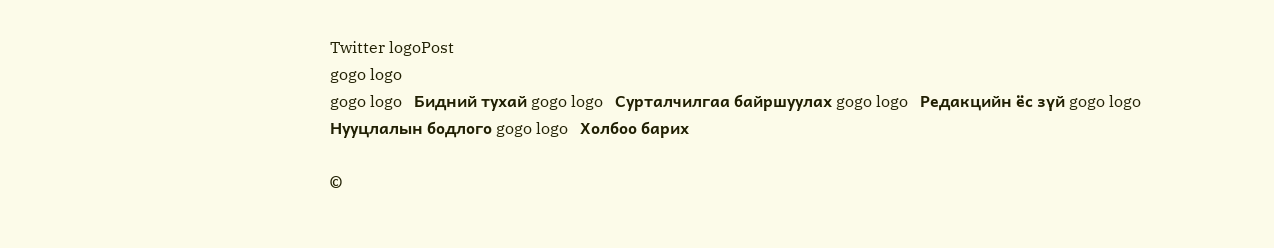Twitter logoPost
gogo logo
gogo logo   Бидний тухай gogo logo   Сурталчилгаа байршуулах gogo logo   Редакцийн ёс зүй gogo logo  Нууцлалын бодлого gogo logo   Холбоо барих

©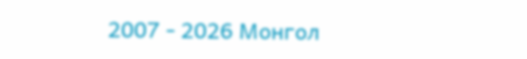2007 - 2026 Монгол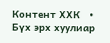Контент ХХК   •   Бүх эрх хуулиар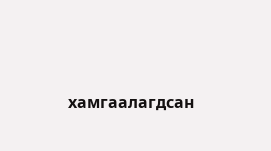хамгаалагдсан